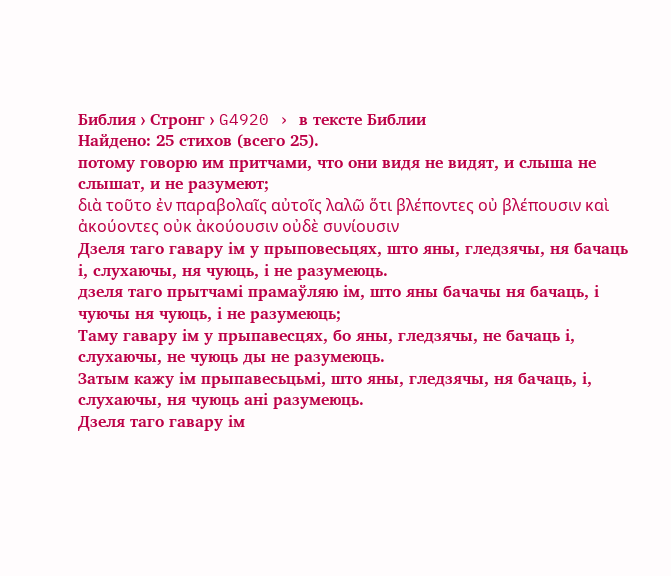Библия › Стронг › G4920 › в тексте Библии
Найдено: 25 стихов (всего 25).
потому говорю им притчами, что они видя не видят, и слыша не слышат, и не разумеют;
διὰ τοῦτο ἐν παραβολαῖς αὐτοῖς λαλῶ ὅτι βλέποντες οὐ βλέπουσιν καὶ ἀκούοντες οὐκ ἀκούουσιν οὐδὲ συνίουσιν
Дзеля таго гавару ім у прыповесьцях, што яны, гледзячы, ня бачаць і, слухаючы, ня чуюць, і не разумеюць.
дзеля таго прытчамі прамаўляю ім, што яны бачачы ня бачаць, і чуючы ня чуюць, і не разумеюць;
Таму гавару ім у прыпавесцях, бо яны, гледзячы, не бачаць і, слухаючы, не чуюць ды не разумеюць.
Затым кажу ім прыпавесьцьмі, што яны, гледзячы, ня бачаць, і, слухаючы, ня чуюць ані разумеюць.
Дзеля таго гавару ім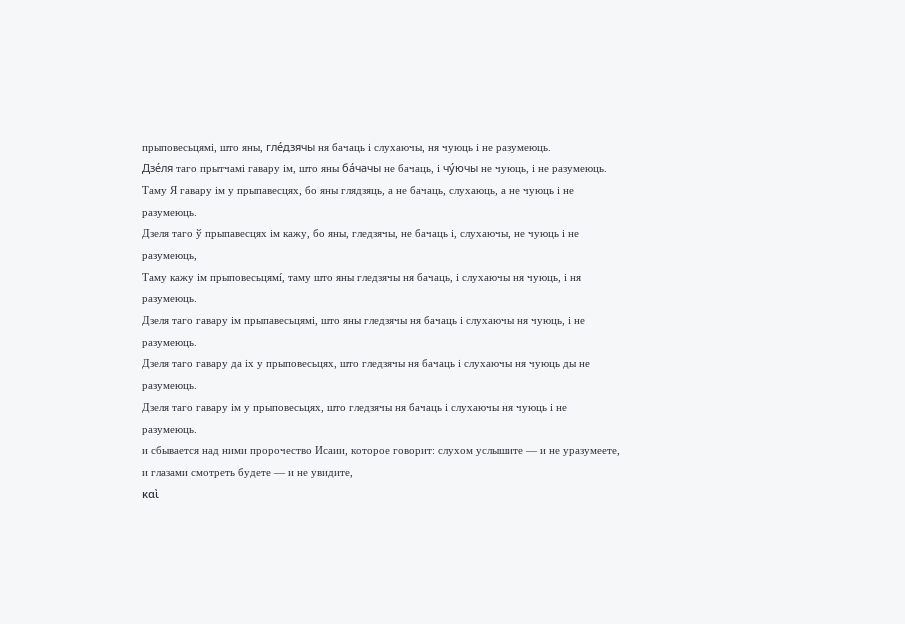прыповесьцямі, што яны, гле́дзячы ня бачаць і слухаючы, ня чуюць і не разумеюць.
Дзе́ля таго прытчамі гавару ім, што яны ба́чачы не бачаць, і чу́ючы не чуюць, і не разумеюць.
Таму Я гавару ім у прыпавесцях, бо яны глядзяць, а не бачаць, слухаюць, а не чуюць і не разумеюць.
Дзеля таго ў прыпавесцях ім кажу, бо яны, гледзячы, не бачаць і, слухаючы, не чуюць і не разумеюць,
Таму кажу ім прыповесьцямí, таму што яны гледзячы ня бачаць, і слухаючы ня чуюць, і ня разумеюць.
Дзеля таго гавару ім прыпавесьцямі, што яны гледзячы ня бачаць і слухаючы ня чуюць, і не разумеюць.
Дзеля таго гавару да іх у прыповесьцях, што гледзячы ня бачаць і слухаючы ня чуюць ды не разумеюць.
Дзеля таго гавару ім у прыповесьцях, што гледзячы ня бачаць і слухаючы ня чуюць і не разумеюць.
и сбывается над ними пророчество Исаии, которое говорит: слухом услышите — и не уразумеете, и глазами смотреть будете — и не увидите,
καὶ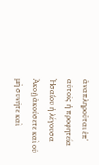ἀναπληροῦται ἐπ' αὐτοῖς ἡ προφητεία Ἠσαΐου ἡ λέγουσα Ἀκοῇ ἀκούσετε καὶ οὐ μὴ συνῆτε καὶ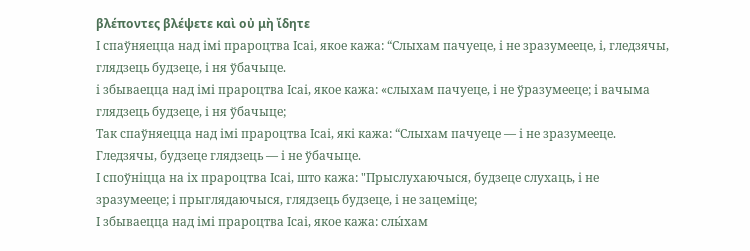βλέποντες βλέψετε καὶ οὐ μὴ ἴδητε
І спаўняецца над імі прароцтва Ісаі, якое кажа: “Слыхам пачуеце, і не зразумееце, і, гледзячы, глядзець будзеце, і ня ўбачыце.
і збываецца над імі прароцтва Ісаі, якое кажа: «слыхам пачуеце, і не ўразумееце; і вачыма глядзець будзеце, і ня ўбачыце;
Так спаўняецца над імі прароцтва Ісаі, які кажа: “Слыхам пачуеце — і не зразумееце. Гледзячы, будзеце глядзець — і не ўбачыце.
І споўніцца на іх прароцтва Ісаі, што кажа: "Прыслухаючыся, будзеце слухаць, і не зразумееце; і прыглядаючыся, глядзець будзеце, і не зацеміце;
І збываецца над імі прароцтва Ісаі, якое кажа: слы́хам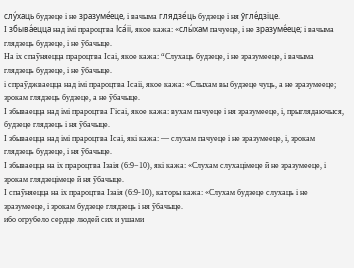слу́хаць будзеце і не зразуме́еце, і вачыма глядзе́ць будзеце і ня ўгле́дзіце.
І збыва́ецца над імі прароцтва Іса́іі, якое кажа: «слы́хам пачуеце, і не зразуме́еце; і вачыма глядзець будзеце, і не ўбачыце.
На іх спаўняецца прароцтва Ісаі, якое кажа: “Слухаць будзеце, і не зразумееце, і вачыма глядзець будзеце, і не ўбачыце.
і спраўджваецца над імі прароцтва Ісаіі, якое кажа: «Слыхам вы будзеце чуць, а не зразумееце; зрокам глядзець будзеце, а не ўбачыце.
І збываецца над імі прароцтва Гісаі, якое кажа: вухам пачуеце і ня зразумееце, і, прыглядаючыся, будзеце глядзець і ня ўбачыце.
І збываецца над імі прароцтва Ісаі, які кажа: — слухам пачуеце і не зразумееце, і, зрокам глядзець будзеце, і ня ўбачыце.
І збываецца на іх прароцтва Ізаія (6:9−10), які кажа: «Слухам слухацімеце й не зразумееце, і зрокам глядзецімеце й ня ўбачыце.
І спаўняецца на іх прароцтва Ізаія (6:9-10), каторы кажа: «Слухам будзеце слухаць і не зразумееце, і зрокам будзеце глядзець і ня ўбачыце.
ибо огрубело сердце людей сих и ушами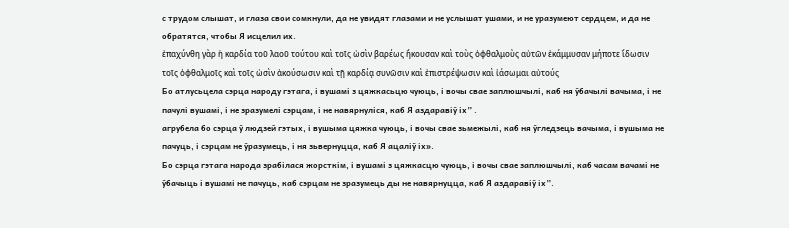с трудом слышат, и глаза свои сомкнули, да не увидят глазами и не услышат ушами, и не уразумеют сердцем, и да не обратятся, чтобы Я исцелил их.
ἐπαχύνθη γὰρ ἡ καρδία τοῦ λαοῦ τούτου καὶ τοῖς ὠσὶν βαρέως ἤκουσαν καὶ τοὺς ὀφθαλμοὺς αὐτῶν ἐκάμμυσαν μήποτε ἴδωσιν τοῖς ὀφθαλμοῖς καὶ τοῖς ὠσὶν ἀκούσωσιν καὶ τῇ καρδίᾳ συνῶσιν καὶ ἐπιστρέψωσιν καὶ ἰάσωμαι αὐτούς
Бо атлусьцела сэрца народу гэтага, і вушамі з цяжкасьцю чуюць, і вочы свае заплюшчылі, каб ня ўбачылі вачыма, і не пачулі вушамі, і не зразумелі сэрцам, і не навярнуліся, каб Я аздаравіў іх” .
агрубела бо сэрца ў людзей гэтых, і вушыма цяжка чуюць, і вочы свае зьмежылі, каб ня ўгледзець вачыма, і вушыма не пачуць, і сэрцам не ўразумець, і ня зьвернуцца, каб Я ацаліў іх».
Бо сэрца гэтага народа зрабілася жорсткім, і вушамі з цяжкасцю чуюць, і вочы свае заплюшчылі, каб часам вачамі не ўбачыць і вушамі не пачуць, каб сэрцам не зразумець ды не навярнуцца, каб Я аздаравіў іх”.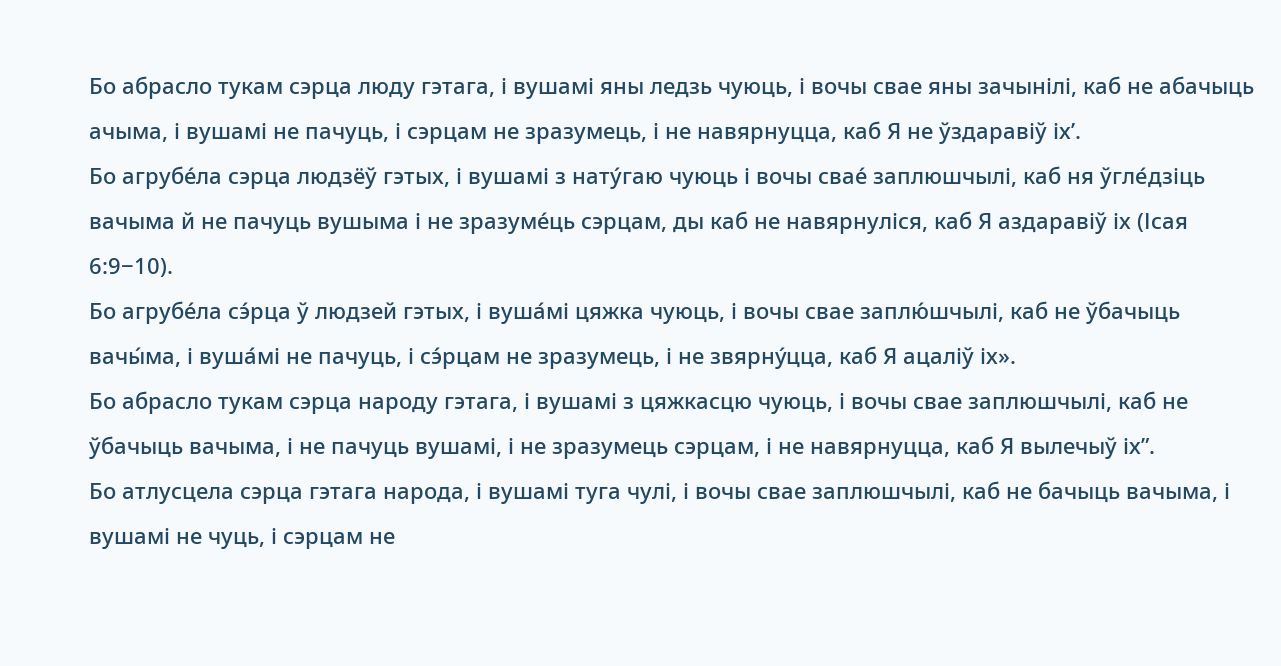Бо абрасло тукам сэрца люду гэтага, і вушамі яны ледзь чуюць, і вочы свае яны зачынілі, каб не абачыць ачыма, і вушамі не пачуць, і сэрцам не зразумець, і не навярнуцца, каб Я не ўздаравіў іх’.
Бо агрубе́ла сэрца людзёў гэтых, і вушамі з нату́гаю чуюць і вочы свае́ заплюшчылі, каб ня ўгле́дзіць вачыма й не пачуць вушыма і не зразуме́ць сэрцам, ды каб не навярнуліся, каб Я аздаравіў іх (Ісая 6:9−10).
Бо агрубе́ла сэ́рца ў людзей гэтых, і вуша́мі цяжка чуюць, і вочы свае заплю́шчылі, каб не ўбачыць вачы́ма, і вуша́мі не пачуць, і сэ́рцам не зразумець, і не звярну́цца, каб Я ацаліў іх».
Бо абрасло тукам сэрца народу гэтага, і вушамі з цяжкасцю чуюць, і вочы свае заплюшчылі, каб не ўбачыць вачыма, і не пачуць вушамі, і не зразумець сэрцам, і не навярнуцца, каб Я вылечыў іх”.
Бо атлусцела сэрца гэтага народа, і вушамі туга чулі, і вочы свае заплюшчылі, каб не бачыць вачыма, і вушамі не чуць, і сэрцам не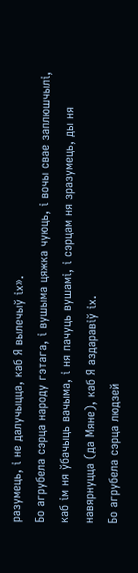разумець, і не далучыцца, каб Я вылечыў іх».
Бо агрубела сэрца народу гэтага, і вушыма цяжка чуюць, і вочы свае заплюшчылі, каб ім ня ўбачыць вачыма, і ня пачуць вушамі, і сэрцам ня зразумець, ды ня навярнуцца (да Мяне), каб Я аздаравіў іх.
Бо агрубела сэрца людзей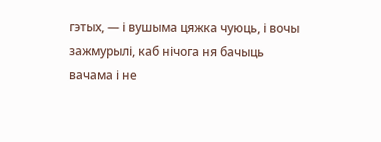гэтых, — і вушыма цяжка чуюць, і вочы зажмурылі, каб нічога ня бачыць вачама і не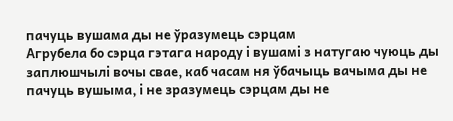пачуць вушама ды не ўразумець сэрцам
Агрубела бо сэрца гэтага народу і вушамі з натугаю чуюць ды заплюшчылі вочы свае, каб часам ня ўбачыць вачыма ды не пачуць вушыма, і не зразумець сэрцам ды не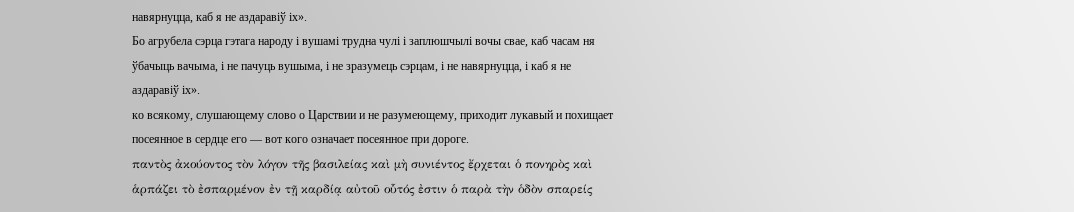навярнуцца, каб я не аздаравіў іх».
Бо агрубела сэрца гэтага народу і вушамі трудна чулі і заплюшчылі вочы свае, каб часам ня ўбачыць вачыма, і не пачуць вушыма, і не зразумець сэрцам, і не навярнуцца, і каб я не аздаравіў іх».
ко всякому, слушающему слово о Царствии и не разумеющему, приходит лукавый и похищает посеянное в сердце его — вот кого означает посеянное при дороге.
παντὸς ἀκούοντος τὸν λόγον τῆς βασιλείας καὶ μὴ συνιέντος ἔρχεται ὁ πονηρὸς καὶ ἁρπάζει τὸ ἐσπαρμένον ἐν τῇ καρδίᾳ αὐτοῦ οὗτός ἐστιν ὁ παρὰ τὴν ὁδὸν σπαρείς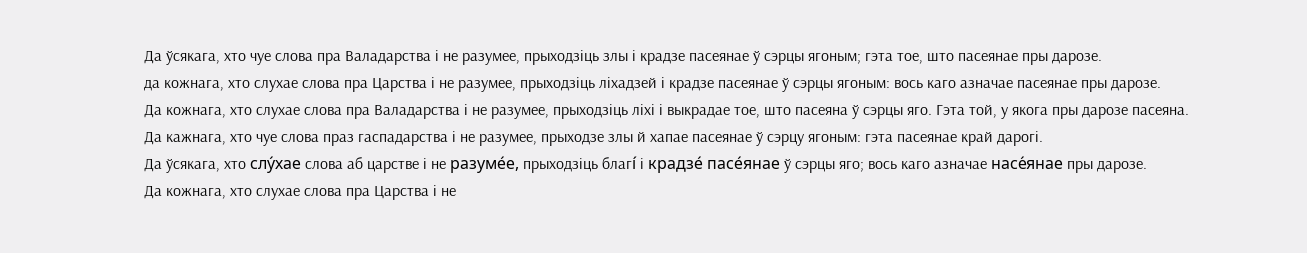Да ўсякага, хто чуе слова пра Валадарства і не разумее, прыходзіць злы і крадзе пасеянае ў сэрцы ягоным; гэта тое, што пасеянае пры дарозе.
да кожнага, хто слухае слова пра Царства і не разумее, прыходзіць ліхадзей і крадзе пасеянае ў сэрцы ягоным: вось каго азначае пасеянае пры дарозе.
Да кожнага, хто слухае слова пра Валадарства і не разумее, прыходзіць ліхі і выкрадае тое, што пасеяна ў сэрцы яго. Гэта той, у якога пры дарозе пасеяна.
Да кажнага, хто чуе слова праз гаспадарства і не разумее, прыходзе злы й хапае пасеянае ў сэрцу ягоным: гэта пасеянае край дарогі.
Да ўсякага, хто слу́хае слова аб царстве і не разуме́е, прыходзіць благí і крадзе́ пасе́янае ў сэрцы яго; вось каго азначае насе́янае пры дарозе.
Да кожнага, хто слухае слова пра Царства і не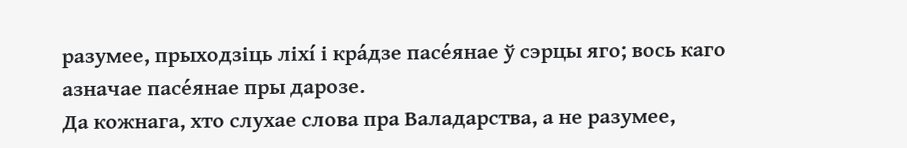разумее, прыходзіць ліхí і кра́дзе пасе́янае ў сэрцы яго; вось каго азначае пасе́янае пры дарозе.
Да кожнага, хто слухае слова пра Валадарства, а не разумее,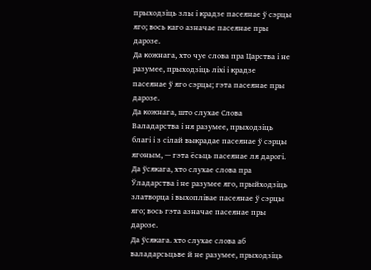прыходзіць злы і крадзе пасеянае ў сэрцы яго; вось каго азначае пасеянае пры дарозе.
Да кожнага, хто чуе слова пра Царства і не разумее, прыходзіць ліхі і крадзе пасеянае ў яго сэрцы; гэта пасеянае пры дарозе.
Да кожнага, што слухае Слова Валадарства і ня разумее, прыходзіць благі і з сілай выкрадае пасеянае ў сэрцы ягоным, — гэта ёсьць пасеянае ля дарогі.
Да ўсякага, хто слухае слова пра Ўладарства і не разумее яго, прыйходзіць златворца і выхоплівае пасеянае ў сэрцы яго; вось гэта азначае пасеянае пры дарозе.
Да ўсякага. хто слухае слова аб валадарсьцьве й не разумее, прыходзіць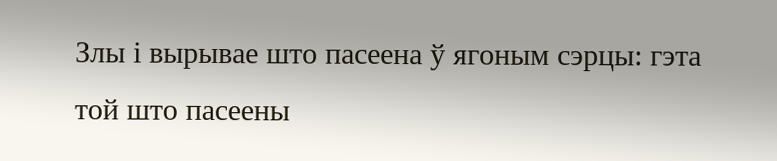Злы і вырывае што пасеена ў ягоным сэрцы: гэта той што пасеены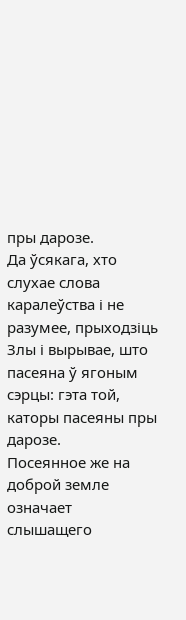пры дарозе.
Да ўсякага, хто слухае слова каралеўства і не разумее, прыходзіць Злы і вырывае, што пасеяна ў ягоным сэрцы: гэта той, каторы пасеяны пры дарозе.
Посеянное же на доброй земле означает слышащего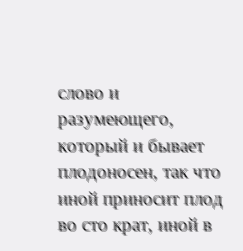слово и разумеющего, который и бывает плодоносен, так что иной приносит плод во сто крат, иной в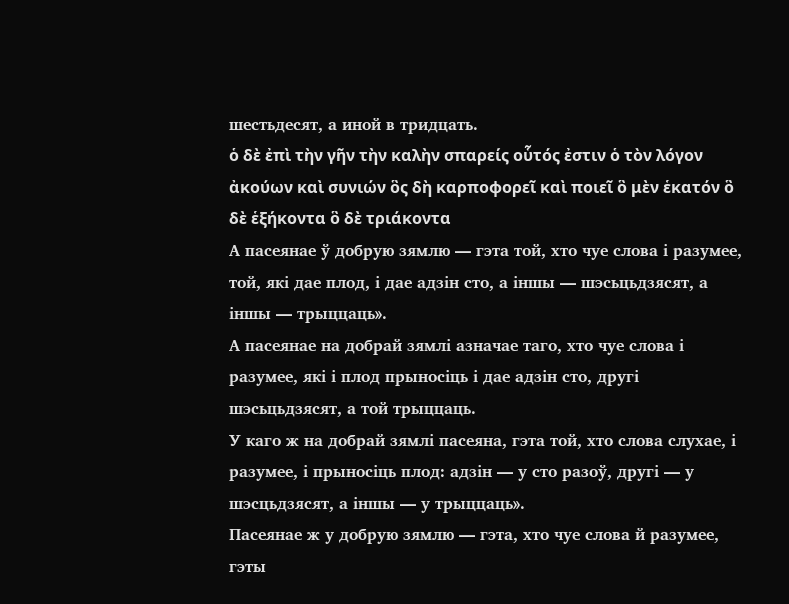шестьдесят, а иной в тридцать.
ὁ δὲ ἐπὶ τὴν γῆν τὴν καλὴν σπαρείς οὗτός ἐστιν ὁ τὸν λόγον ἀκούων καὶ συνιών ὃς δὴ καρποφορεῖ καὶ ποιεῖ ὃ μὲν ἑκατόν ὃ δὲ ἑξήκοντα ὃ δὲ τριάκοντα
А пасеянае ў добрую зямлю — гэта той, хто чуе слова і разумее, той, які дае плод, і дае адзін сто, а іншы — шэсьцьдзясят, а іншы — трыццаць».
А пасеянае на добрай зямлі азначае таго, хто чуе слова і разумее, які і плод прыносіць і дае адзін сто, другі шэсьцьдзясят, а той трыццаць.
У каго ж на добрай зямлі пасеяна, гэта той, хто слова слухае, і разумее, і прыносіць плод: адзін — у сто разоў, другі — у шэсцьдзясят, а іншы — у трыццаць».
Пасеянае ж у добрую зямлю — гэта, хто чуе слова й разумее, гэты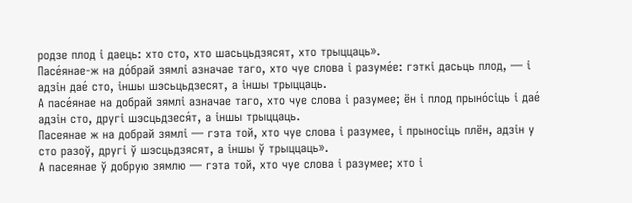родзе плод і даець: хто сто, хто шасьцьдзясят, хто трыццаць».
Пасе́янае-ж на до́брай зямлі азначае таго, хто чуе слова і разуме́е: гэткі дасьць плод, — і адзін дае́ сто, іншы шэсьцьдзесят, а іншы трыццаць.
А пасе́янае на добрай зямлі азначае таго, хто чуе слова і разумее; ён і плод прыно́сіць і дае́ адзін сто, другі шэсцьдзеся́т, а іншы трыццаць.
Пасеянае ж на добрай зямлі — гэта той, хто чуе слова і разумее, і прыносіць плён, адзін у сто разоў, другі ў шэсцьдзясят, а іншы ў трыццаць».
А пасеянае ў добрую зямлю — гэта той, хто чуе слова і разумее; хто і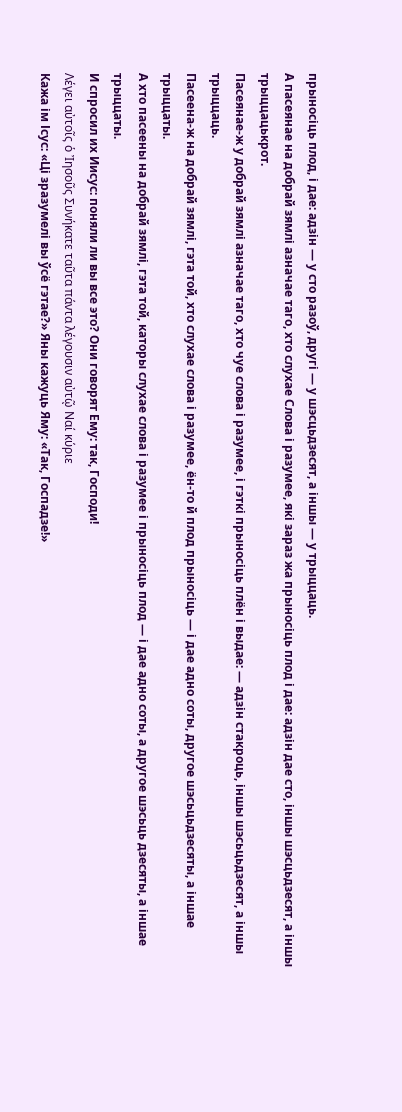прыносіць плод, і дае: адзін — у сто разоў, другі — у шэсцьдзесят, а іншы — у трыццаць.
А пасеянае на добрай зямлі азначае таго, хто слухае Слова і разумее, які зараз жа прыносіць плод і дае: адзін дае сто, іншы шэсцьдзесят, а іншы трыццацькрот.
Пасеянае-ж у добрай зямлі азначае таго, хто чуе слова і разумее, і гэткі прыносіць плён і выдае: — адзін стакроць, іншы шэсьцьдзесят, а іншы трыццаць.
Пасеена-ж на добрай зямлі, гэта той, хто слухае слова і разумее, ён-то й плод прыносіць — і дае адно соты, другое шэсьцьдзесяты, а іншае трыццаты.
А хто пасеены на добрай зямлі, гэта той, каторы слухае слова і разумее і прыносіць плод — і дае адно соты, а другое шэсьць дзесяты, а іншае трыццаты.
И спросил их Иисус: поняли ли вы все это? Они говорят Ему: так, Господи!
Λέγει αὐτοῖς ὁ Ἰησοῦς Συνήκατε ταῦτα πάντα λέγουσιν αὐτῷ Ναί κύριε
Кажа ім Ісус: «Ці зразумелі вы ўсё гэтае?» Яны кажуць Яму: «Так, Госпадзе!»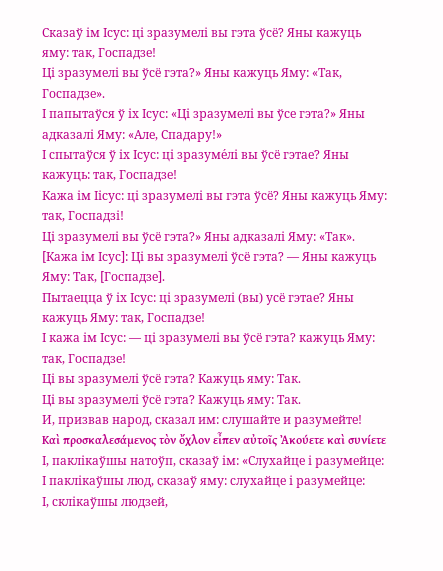Сказаў ім Ісус: ці зразумелі вы гэта ўсё? Яны кажуць яму: так, Госпадзе!
Ці зразумелі вы ўсё гэта?» Яны кажуць Яму: «Так, Госпадзе».
І папытаўся ў іх Ісус: «Ці зразумелі вы ўсе гэта?» Яны адказалі Яму: «Але, Спадару!»
І спытаўся ў іх Ісус: ці зразуме́лі вы ўсё гэтае? Яны кажуць: так, Госпадзе!
Кажа ім Іісус: ці зразумелі вы гэта ўсё? Яны кажуць Яму: так, Госпадзі!
Ці зразумелі вы ўсё гэта?» Яны адказалі Яму: «Так».
[Кажа ім Ісус]: Ці вы зразумелі ўсё гэта? — Яны кажуць Яму: Так, [Госпадзе].
Пытаецца ў іх Ісус: ці зразумелі (вы) усё гэтае? Яны кажуць Яму: так, Госпадзе!
І кажа ім Ісус: — ці зразумелі вы ўсё гэта? кажуць Яму: так, Госпадзе!
Ці вы зразумелі ўсё гэта? Кажуць яму: Так.
Ці вы зразумелі ўсё гэта? Кажуць яму: Так.
И, призвав народ, сказал им: слушайте и разумейте!
Καὶ προσκαλεσάμενος τὸν ὄχλον εἶπεν αὐτοῖς Ἀκούετε καὶ συνίετε
І, паклікаўшы натоўп, сказаў ім: «Слухайце і разумейце:
І паклікаўшы люд, сказаў яму: слухайце і разумейце:
І, склікаўшы людзей,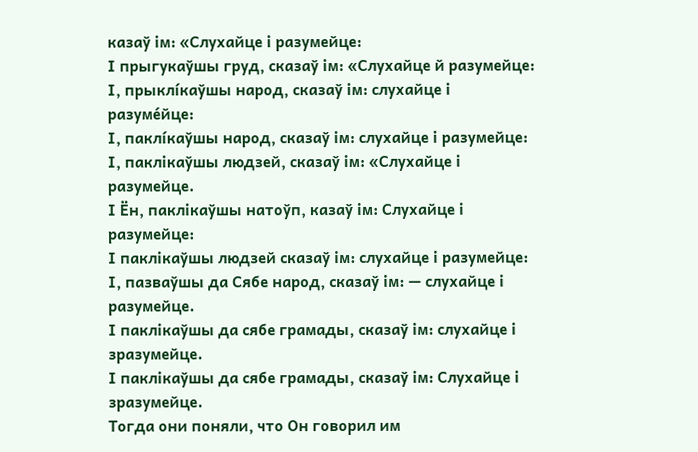казаў ім: «Слухайце і разумейце:
І прыгукаўшы груд, сказаў ім: «Слухайце й разумейце:
І, прыклíкаўшы народ, сказаў ім: слухайце і разуме́йце:
І, паклíкаўшы народ, сказаў ім: слухайце і разумейце:
І, паклікаўшы людзей, сказаў ім: «Слухайце і разумейце.
І Ён, паклікаўшы натоўп, казаў ім: Слухайце і разумейце:
І паклікаўшы людзей сказаў ім: слухайце і разумейце:
І, пазваўшы да Сябе народ, сказаў ім: — слухайце і разумейце.
І паклікаўшы да сябе грамады, сказаў ім: слухайце і зразумейце.
І паклікаўшы да сябе грамады, сказаў ім: Слухайце і зразумейце.
Тогда они поняли, что Он говорил им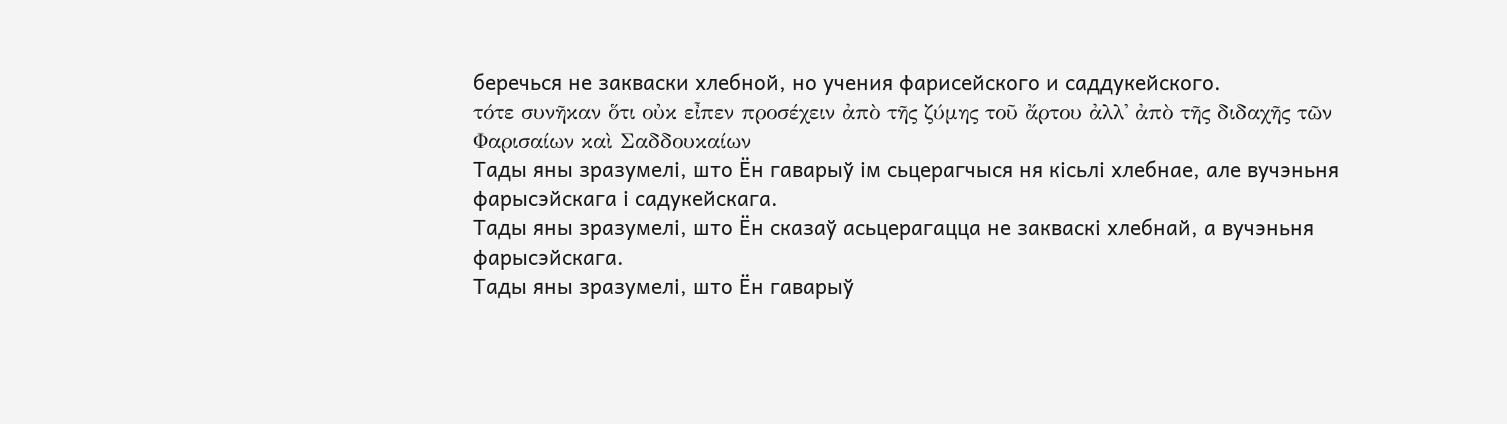беречься не закваски хлебной, но учения фарисейского и саддукейского.
τότε συνῆκαν ὅτι οὐκ εἶπεν προσέχειν ἀπὸ τῆς ζύμης τοῦ ἄρτου ἀλλ' ἀπὸ τῆς διδαχῆς τῶν Φαρισαίων καὶ Σαδδουκαίων
Тады яны зразумелі, што Ён гаварыў ім сьцерагчыся ня кісьлі хлебнае, але вучэньня фарысэйскага і садукейскага.
Тады яны зразумелі, што Ён сказаў асьцерагацца не закваскі хлебнай, а вучэньня фарысэйскага.
Тады яны зразумелі, што Ён гаварыў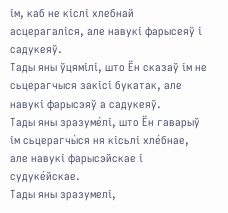ім, каб не кіслі хлебнай асцерагаліся, але навукі фарысеяў і садукеяў.
Тады яны ўцямілі, што Ён сказаў ім не сьцерагчыся закісі букатак, але навукі фарысэяў а садукеяў.
Тады яны зразуме́лі, што Ён гаварыў ім сьцерагчы́ся ня кісьлі хле́бнае, але навукі фарысэйскае і судуке́йскае.
Тады яны зразумелі,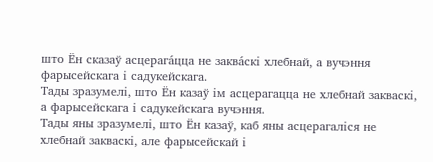што Ён сказаў асцерага́цца не заква́скі хлебнай, а вучэння фарысейскага і садукейскага.
Тады зразумелі, што Ён казаў ім асцерагацца не хлебнай закваскі, а фарысейскага і садукейскага вучэння.
Тады яны зразумелі, што Ён казаў, каб яны асцерагаліся не хлебнай закваскі, але фарысейскай і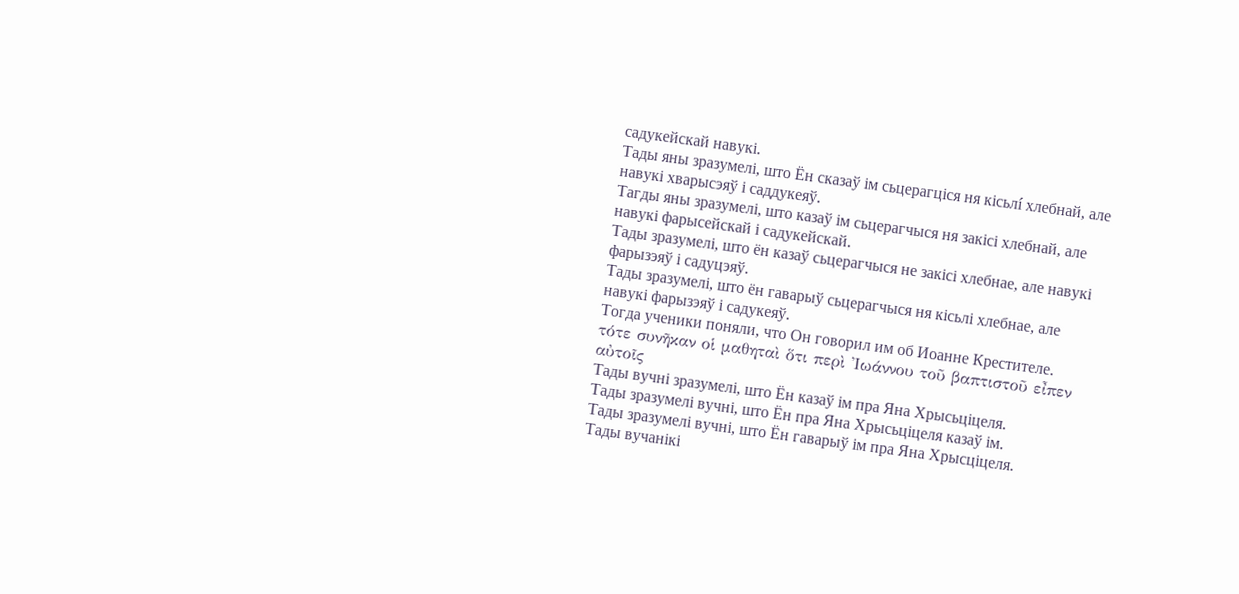садукейскай навукі.
Тады яны зразумелі, што Ён сказаў ім сьцерагціся ня кісьлí хлебнай, але навукі хварысэяў і саддукеяў.
Тагды яны зразумелі, што казаў ім сьцерагчыся ня закісі хлебнай, але навукі фарысейскай і садукейскай.
Тады зразумелі, што ён казаў сьцерагчыся не закісі хлебнае, але навукі фарызэяў і садуцэяў.
Тады зразумелі, што ён гаварыў сьцерагчыся ня кісьлі хлебнае, але навукі фарызэяў і садукеяў.
Тогда ученики поняли, что Он говорил им об Иоанне Крестителе.
τότε συνῆκαν οἱ μαθηταὶ ὅτι περὶ Ἰωάννου τοῦ βαπτιστοῦ εἶπεν αὐτοῖς
Тады вучні зразумелі, што Ён казаў ім пра Яна Хрысьціцеля.
Тады зразумелі вучні, што Ён пра Яна Хрысьціцеля казаў ім.
Тады зразумелі вучні, што Ён гаварыў ім пра Яна Хрысціцеля.
Тады вучанікі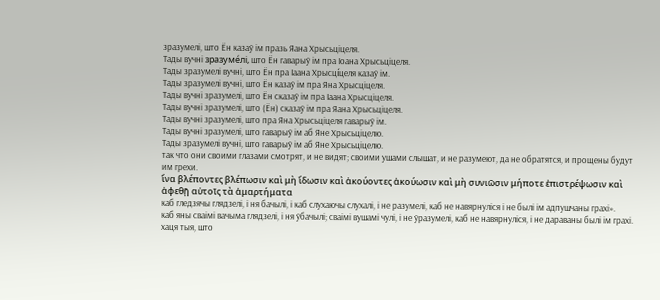зразумелі, што Ён казаў ім празь Яана Хрысьціцеля.
Тады вучні зразуме́лі, што Ён гаварыў ім пра Іоана Хрысьціцеля.
Тады зразумелі вучні, што Ён пра Іаана Хрысцíцеля казаў ім.
Тады зразумелі вучні, што Ён казаў ім пра Яна Хрысціцеля.
Тады вучні зразумелі, што Ён сказаў ім пра Іаана Хрысціцеля.
Тады вучні зразумелі, што (Ён) сказаў ім пра Яана Хрысьціцеля.
Тады вучні зразумелі, што пра Яна Хрысьціцеля гаварыў ім.
Тады вучні зразумелі, што гаварыў ім аб Яне Хрысьціцелю.
Тады зразумелі вучні, што гаварыў ім аб Яне Хрысьціцелю.
так что они своими глазами смотрят, и не видят; своими ушами слышат, и не разумеют, да не обратятся, и прощены будут им грехи.
ἵνα βλέποντες βλέπωσιν καὶ μὴ ἴδωσιν καὶ ἀκούοντες ἀκούωσιν καὶ μὴ συνιῶσιν μήποτε ἐπιστρέψωσιν καὶ ἀφεθῇ αὐτοῖς τὰ ἁμαρτήματα
каб гледзячы глядзелі, і ня бачылі, і каб слухаючы слухалі, і не разумелі, каб не навярнуліся і не былі ім адпушчаны грахі».
каб яны сваімі вачыма глядзелі, і ня ўбачылі; сваімі вушамі чулі, і не ўразумелі, каб не навярнуліся, і не дараваны былі ім грахі.
хаця тыя, што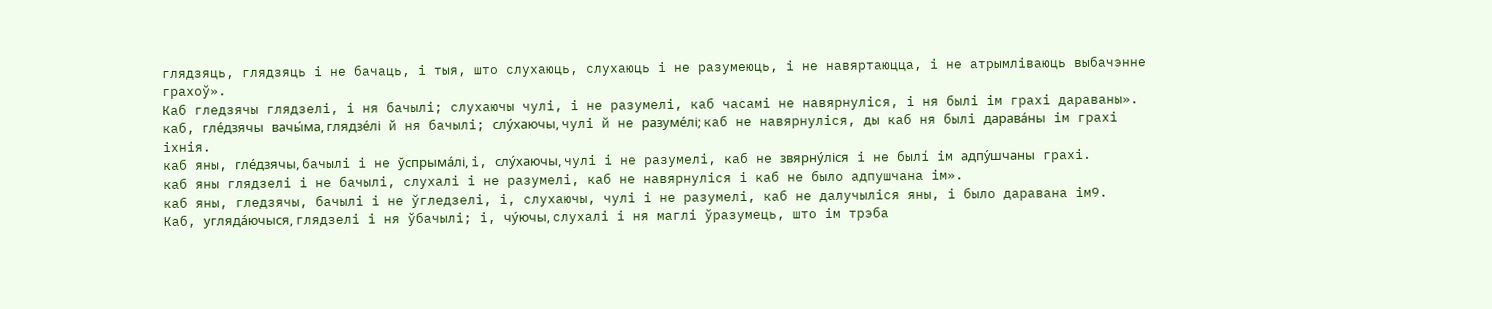глядзяць, глядзяць і не бачаць, і тыя, што слухаюць, слухаюць і не разумеюць, і не навяртаюцца, і не атрымліваюць выбачэнне грахоў».
Каб гледзячы глядзелі, і ня бачылі; слухаючы чулі, і не разумелі, каб часамі не навярнуліся, і ня былі ім грахі дараваны».
каб, гле́дзячы вачы́ма, глядзе́лі й ня бачылі; слу́хаючы, чулі й не разуме́лі; каб не навярнуліся, ды каб ня былі дарава́ны ім грахі іхнія.
каб яны, гле́дзячы, бачылі і не ўспрыма́лі, і, слу́хаючы, чулі і не разумелі, каб не звярну́ліся і не былí ім адпу́шчаны грахі.
каб яны глядзелі і не бачылі, слухалі і не разумелі, каб не навярнуліся і каб не было адпушчана ім».
каб яны, гледзячы, бачылі і не ўгледзелі, і, слухаючы, чулі і не разумелі, каб не далучыліся яны, і было даравана ім9.
Каб, угляда́ючыся, глядзелі і ня ўбачылі; і, чу́ючы, слухалі і ня маглі ўразумець, што ім трэба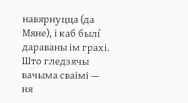навярнуцца (да Мяне), і каб былí дараваны ім грахі.
Што гледзячы вачыма сваімі — ня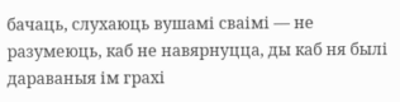бачаць, слухаюць вушамі сваімі — не разумеюць, каб не навярнуцца, ды каб ня былі дараваныя ім грахі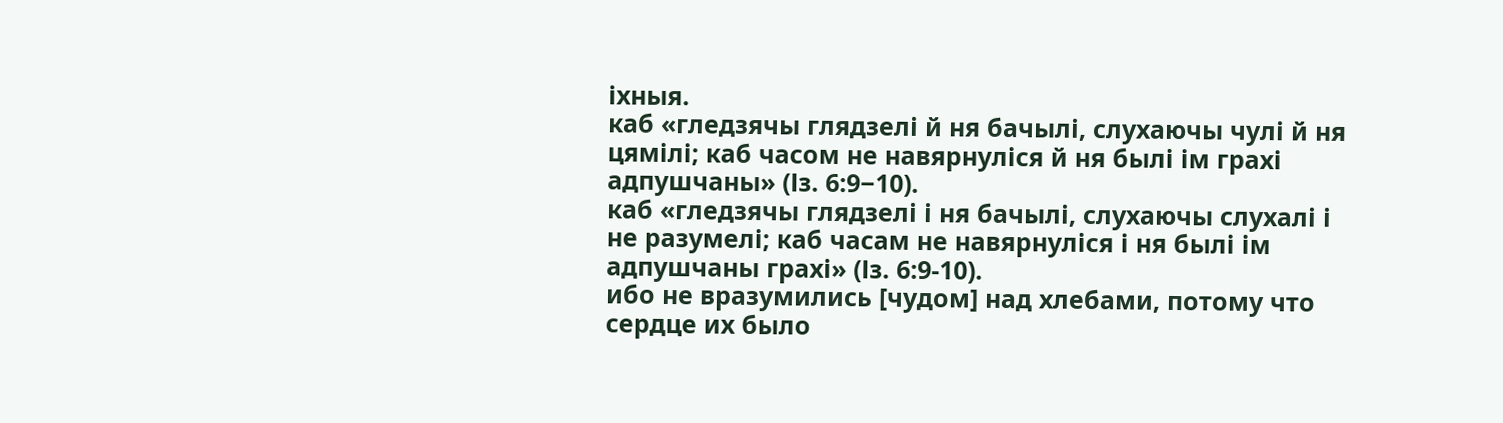іхныя.
каб «гледзячы глядзелі й ня бачылі, слухаючы чулі й ня цямілі; каб часом не навярнуліся й ня былі ім грахі адпушчаны» (Із. 6:9−10).
каб «гледзячы глядзелі і ня бачылі, слухаючы слухалі і не разумелі; каб часам не навярнуліся і ня былі ім адпушчаны грахі» (Із. 6:9-10).
ибо не вразумились [чудом] над хлебами, потому что сердце их было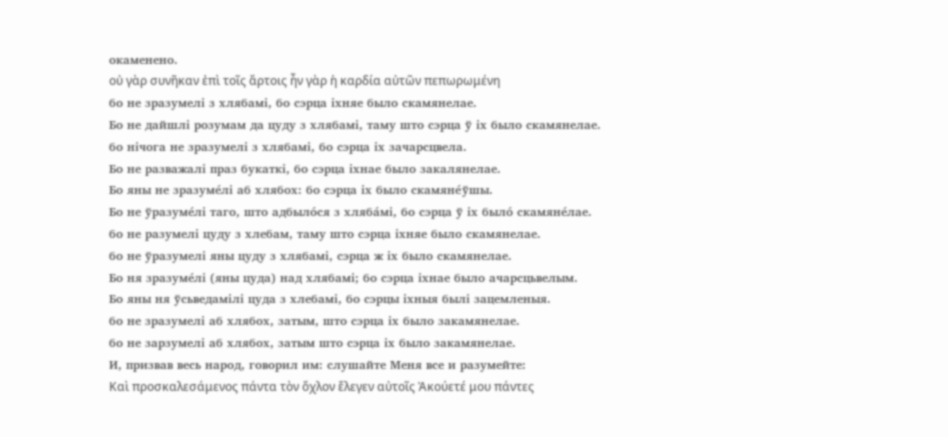окаменено.
οὐ γὰρ συνῆκαν ἐπὶ τοῖς ἄρτοις ἦν γὰρ ἡ καρδία αὐτῶν πεπωρωμένη
бо не зразумелі з хлябамі, бо сэрца іхняе было скамянелае.
Бо не дайшлі розумам да цуду з хлябамі, таму што сэрца ў іх было скамянелае.
бо нічога не зразумелі з хлябамі, бо сэрца іх зачарсцвела.
Бо не разважалі праз букаткі, бо сэрца іхнае было закалянелае.
Бо яны не зразуме́лі аб хлябох: бо сэрца іх было скамяне́ўшы.
Бо не ўразуме́лі таго, што адбыло́ся з хляба́мі, бо сэрца ў іх было́ скамяне́лае.
бо не разумелі цуду з хлебам, таму што сэрца іхняе было скамянелае.
бо не ўразумелі яны цуду з хлябамі, сэрца ж іх было скамянелае.
Бо ня зразуме́лі (яны цуда) над хлябамі; бо сэрца іхнае было ачарсцьвелым.
Бо яны ня ўсьведамілі цуда з хлебамі, бо сэрцы іхныя былі зацемленыя.
бо не зразумелі аб хлябох, затым, што сэрца іх было закамянелае.
бо не зарзумелі аб хлябох, затым што сэрца іх было закамянелае.
И, призвав весь народ, говорил им: слушайте Меня все и разумейте:
Καὶ προσκαλεσάμενος πάντα τὸν ὄχλον ἔλεγεν αὐτοῖς Ἀκούετέ μου πάντες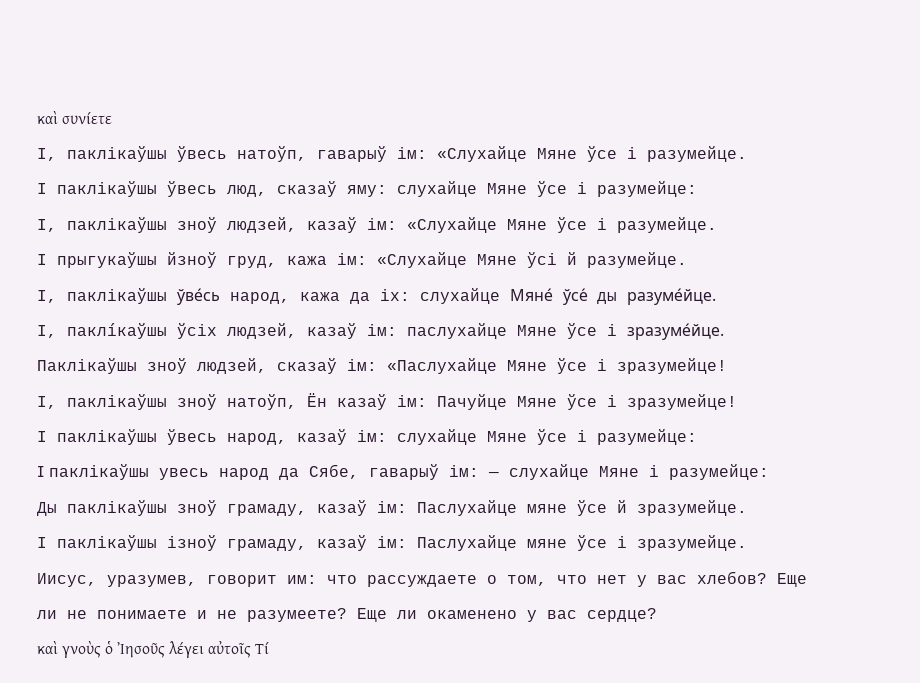καὶ συνίετε
І, паклікаўшы ўвесь натоўп, гаварыў ім: «Слухайце Мяне ўсе і разумейце.
І паклікаўшы ўвесь люд, сказаў яму: слухайце Мяне ўсе і разумейце:
І, паклікаўшы зноў людзей, казаў ім: «Слухайце Мяне ўсе і разумейце.
І прыгукаўшы йзноў груд, кажа ім: «Слухайце Мяне ўсі й разумейце.
І, паклікаўшы ўве́сь народ, кажа да іх: слухайце Мяне́ ўсе́ ды разуме́йце.
І, паклíкаўшы ўсіх людзей, казаў ім: паслухайце Мяне ўсе і зразуме́йце.
Паклікаўшы зноў людзей, сказаў ім: «Паслухайце Мяне ўсе і зразумейце!
І, паклікаўшы зноў натоўп, Ён казаў ім: Пачуйце Мяне ўсе і зразумейце!
І паклікаўшы ўвесь народ, казаў ім: слухайце Мяне ўсе і разумейце:
I паклікаўшы увесь народ да Сябе, гаварыў ім: — слухайце Мяне і разумейце:
Ды паклікаўшы зноў грамаду, казаў ім: Паслухайце мяне ўсе й зразумейце.
І паклікаўшы ізноў грамаду, казаў ім: Паслухайце мяне ўсе і зразумейце.
Иисус, уразумев, говорит им: что рассуждаете о том, что нет у вас хлебов? Еще ли не понимаете и не разумеете? Еще ли окаменено у вас сердце?
καὶ γνοὺς ὁ Ἰησοῦς λέγει αὐτοῖς Τί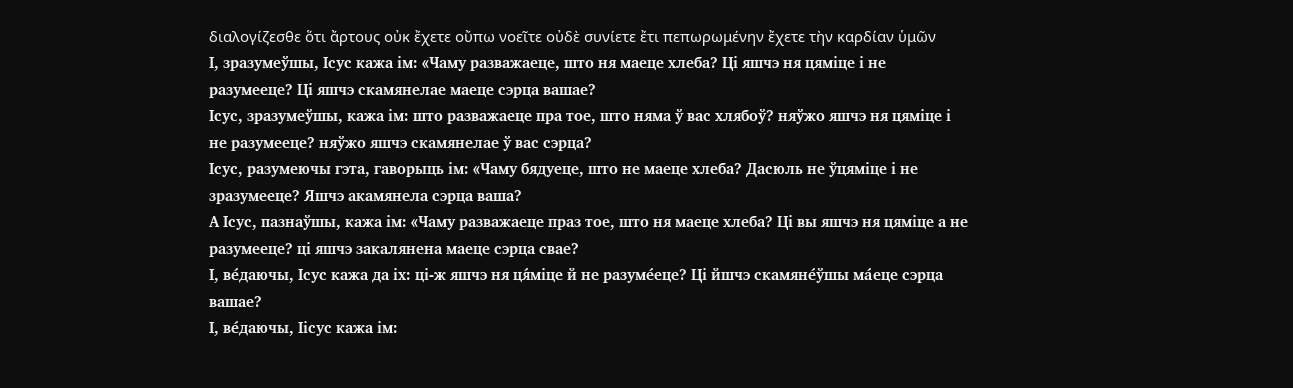διαλογίζεσθε ὅτι ἄρτους οὐκ ἔχετε οὔπω νοεῖτε οὐδὲ συνίετε ἔτι πεπωρωμένην ἔχετε τὴν καρδίαν ὑμῶν
І, зразумеўшы, Ісус кажа ім: «Чаму разважаеце, што ня маеце хлеба? Ці яшчэ ня цяміце і не разумееце? Ці яшчэ скамянелае маеце сэрца вашае?
Ісус, зразумеўшы, кажа ім: што разважаеце пра тое, што няма ў вас хлябоў? няўжо яшчэ ня цяміце і не разумееце? няўжо яшчэ скамянелае ў вас сэрца?
Ісус, разумеючы гэта, гаворыць ім: «Чаму бядуеце, што не маеце хлеба? Дасюль не ўцяміце і не зразумееце? Яшчэ акамянела сэрца ваша?
А Ісус, пазнаўшы, кажа ім: «Чаму разважаеце праз тое, што ня маеце хлеба? Ці вы яшчэ ня цяміце а не разумееце? ці яшчэ закалянена маеце сэрца свае?
І, ве́даючы, Ісус кажа да іх: ці-ж яшчэ ня ця́міце й не разуме́еце? Ці йшчэ скамяне́ўшы ма́еце сэрца вашае?
І, ве́даючы, Іісус кажа ім: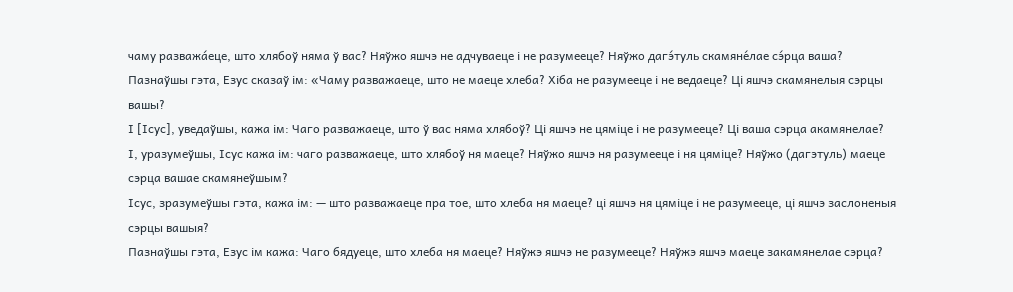чаму разважа́еце, што хлябоў няма ў вас? Няўжо яшчэ не адчуваеце і не разумееце? Няўжо дагэ́туль скамяне́лае сэ́рца ваша?
Пазнаўшы гэта, Езус сказаў ім: «Чаму разважаеце, што не маеце хлеба? Хіба не разумееце і не ведаеце? Ці яшчэ скамянелыя сэрцы вашы?
І [Ісус], уведаўшы, кажа ім: Чаго разважаеце, што ў вас няма хлябоў? Ці яшчэ не цяміце і не разумееце? Ці ваша сэрца акамянелае?
І, уразумеўшы, Ісус кажа ім: чаго разважаеце, што хлябоў ня маеце? Няўжо яшчэ ня разумееце і ня цяміце? Няўжо (дагэтуль) маеце сэрца вашае скамянеўшым?
Ісус, зразумеўшы гэта, кажа ім: — што разважаеце пра тое, што хлеба ня маеце? ці яшчэ ня цяміце і не разумееце, ці яшчэ заслоненыя сэрцы вашыя?
Пазнаўшы гэта, Езус ім кажа: Чаго бядуеце, што хлеба ня маеце? Няўжэ яшчэ не разумееце? Няўжэ яшчэ маеце закамянелае сэрца?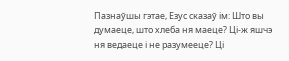Пазнаўшы гэтае, Езус сказаў ім: Што вы думаеце, што хлеба ня маеце? Ці-ж яшчэ ня ведаеце і не разумееце? Ці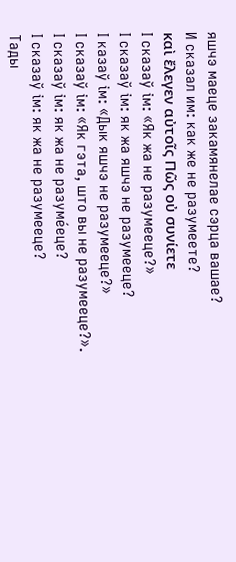яшчэ маеце закамянелае сэрца вашае?
И сказал им: как же не разумеете?
καὶ ἔλεγεν αὐτοῖς Πῶς οὐ συνίετε
І сказаў ім: «Як жа не разумееце?»
І сказаў ім: як жа яшчэ не разумееце?
І казаў ім: «Дык яшчэ не разумееце?»
І сказаў ім: «Як гэта, што вы не разумееце?».
І сказаў ім: як жа не разуме́еце?
І сказаў ім: як жа не разумееце?
Тады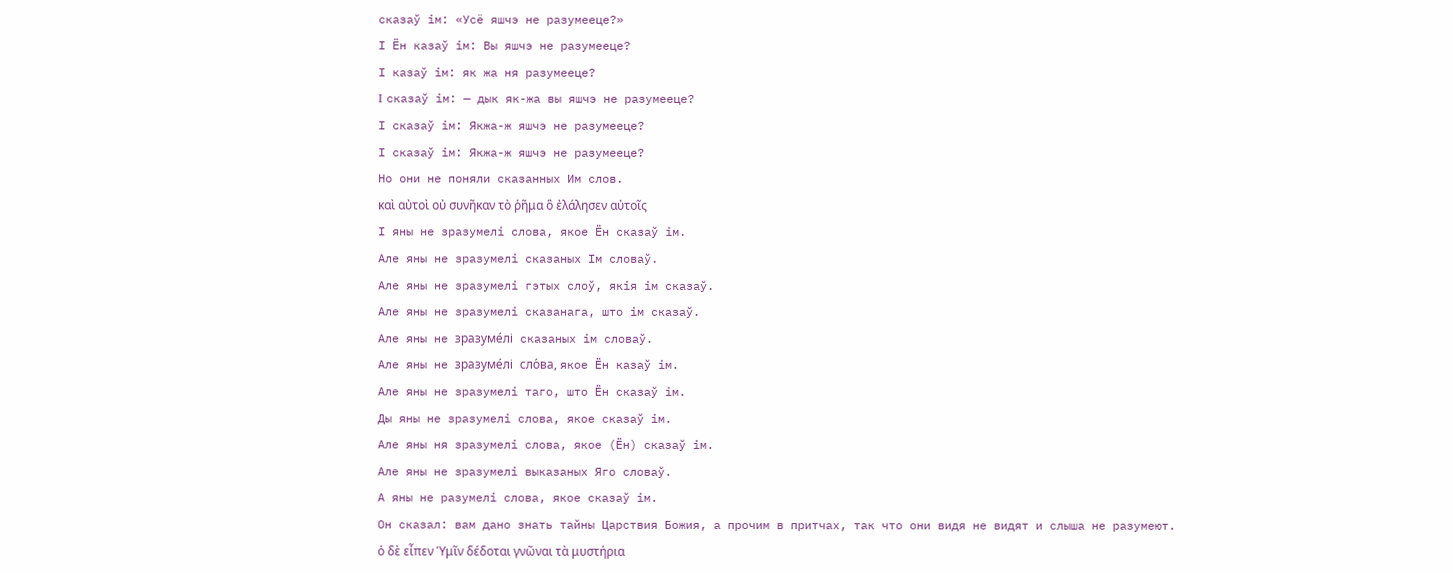сказаў ім: «Усё яшчэ не разумееце?»
І Ён казаў ім: Вы яшчэ не разумееце?
І казаў ім: як жа ня разумееце?
I сказаў ім: — дык як-жа вы яшчэ не разумееце?
І сказаў ім: Якжа-ж яшчэ не разумееце?
І сказаў ім: Якжа-ж яшчэ не разумееце?
Но они не поняли сказанных Им слов.
καὶ αὐτοὶ οὐ συνῆκαν τὸ ῥῆμα ὃ ἐλάλησεν αὐτοῖς
І яны не зразумелі слова, якое Ён сказаў ім.
Але яны не зразумелі сказаных Ім словаў.
Але яны не зразумелі гэтых слоў, якія ім сказаў.
Але яны не зразумелі сказанага, што ім сказаў.
Але яны не зразуме́лі сказаных ім словаў.
Але яны не зразуме́лі сло́ва, якое Ён казаў ім.
Але яны не зразумелі таго, што Ён сказаў ім.
Ды яны не зразумелі слова, якое сказаў ім.
Але яны ня зразумелі слова, якое (Ён) сказаў ім.
Але яны не зразумелі выказаных Яго словаў.
А яны не разумелі слова, якое сказаў ім.
Он сказал: вам дано знать тайны Царствия Божия, а прочим в притчах, так что они видя не видят и слыша не разумеют.
ὁ δὲ εἶπεν Ὑμῖν δέδοται γνῶναι τὰ μυστήρια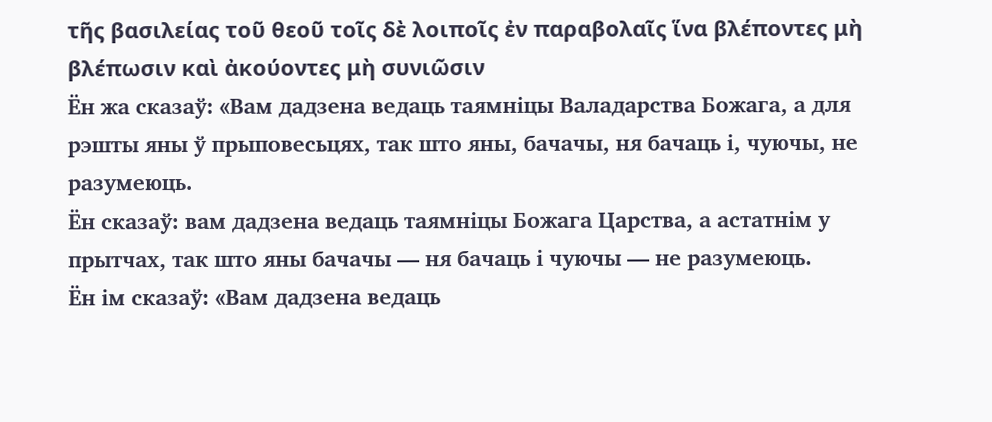τῆς βασιλείας τοῦ θεοῦ τοῖς δὲ λοιποῖς ἐν παραβολαῖς ἵνα βλέποντες μὴ βλέπωσιν καὶ ἀκούοντες μὴ συνιῶσιν
Ён жа сказаў: «Вам дадзена ведаць таямніцы Валадарства Божага, а для рэшты яны ў прыповесьцях, так што яны, бачачы, ня бачаць і, чуючы, не разумеюць.
Ён сказаў: вам дадзена ведаць таямніцы Божага Царства, а астатнім у прытчах, так што яны бачачы — ня бачаць і чуючы — не разумеюць.
Ён ім сказаў: «Вам дадзена ведаць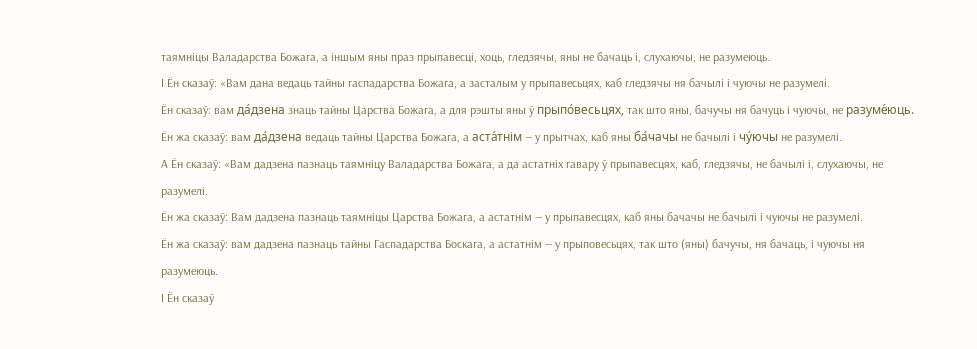таямніцы Валадарства Божага, а іншым яны праз прыпавесці, хоць, гледзячы, яны не бачаць і, слухаючы, не разумеюць.
І Ён сказаў: «Вам дана ведаць тайны гаспадарства Божага, а засталым у прыпавесьцях, каб гледзячы ня бачылі і чуючы не разумелі.
Ён сказаў: вам да́дзена знаць тайны Царства Божага, а для рэшты яны ў прыпо́весьцях, так што яны, бачучы ня бачуць і чуючы, не разуме́юць.
Ён жа сказаў: вам да́дзена ведаць тайны Царства Божага, а аста́тнім — у прытчах, каб яны ба́чачы не бачылі і чу́ючы не разумелі.
А Ён сказаў: «Вам дадзена пазнаць таямніцу Валадарства Божага, а да астатніх гавару ў прыпавесцях, каб, гледзячы, не бачылі і, слухаючы, не разумелі.
Ён жа сказаў: Вам дадзена пазнаць таямніцы Царства Божага, а астатнім — у прыпавесцях, каб яны бачачы не бачылі і чуючы не разумелі.
Ён жа сказаў: вам дадзена пазнаць тайны Гаспадарства Боскага, а астатнім — у прыповесьцях, так што (яны) бачучы, ня бачаць, і чуючы ня разумеюць.
І Ён сказаў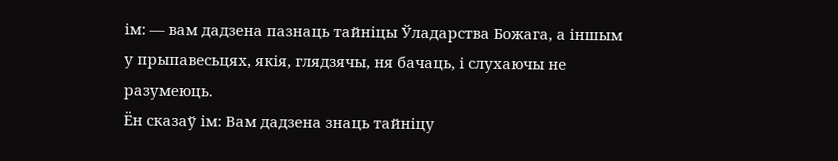ім: — вам дадзена пазнаць тайніцы Ўладарства Божага, а іншым у прыпавесьцях, якія, глядзячы, ня бачаць, і слухаючы не разумеюць.
Ён сказаў ім: Вам дадзена знаць тайніцу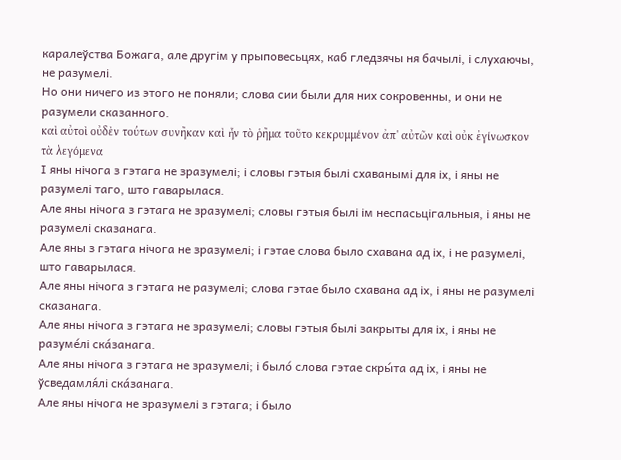каралеўства Божага, але другім у прыповесьцях, каб гледзячы ня бачылі, і слухаючы, не разумелі.
Но они ничего из этого не поняли; слова сии были для них сокровенны, и они не разумели сказанного.
καὶ αὐτοὶ οὐδὲν τούτων συνῆκαν καὶ ἦν τὸ ῥῆμα τοῦτο κεκρυμμένον ἀπ' αὐτῶν καὶ οὐκ ἐγίνωσκον τὰ λεγόμενα
І яны нічога з гэтага не зразумелі; і словы гэтыя былі схаванымі для іх, і яны не разумелі таго, што гаварылася.
Але яны нічога з гэтага не зразумелі; словы гэтыя былі ім неспасьцігальныя, і яны не разумелі сказанага.
Але яны з гэтага нічога не зразумелі; і гэтае слова было схавана ад іх, і не разумелі, што гаварылася.
Але яны нічога з гэтага не разумелі; слова гэтае было схавана ад іх, і яны не разумелі сказанага.
Але яны нічога з гэтага не зразумелі; словы гэтыя былі закрыты для іх, і яны не разуме́лі ска́занага.
Але яны нічога з гэтага не зразумелі; і было́ слова гэтае скры́та ад іх, і яны не ўсведамля́лі ска́занага.
Але яны нічога не зразумелі з гэтага; і было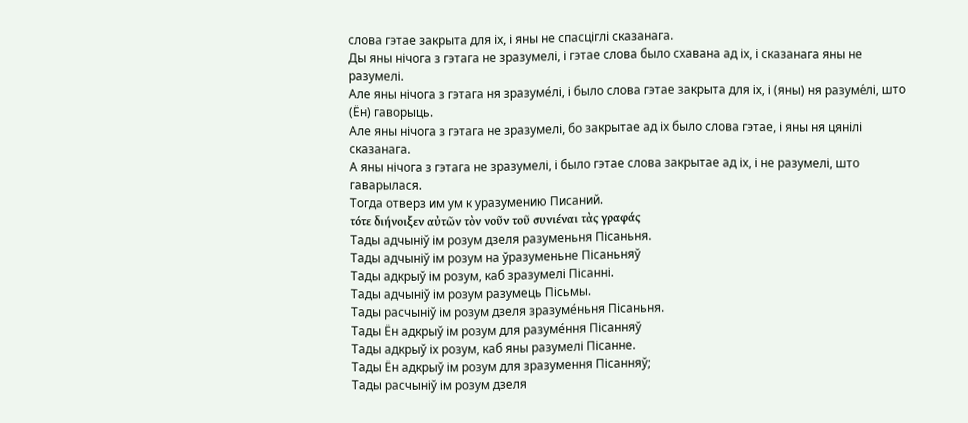слова гэтае закрыта для іх, і яны не спасціглі сказанага.
Ды яны нічога з гэтага не зразумелі, і гэтае слова было схавана ад іх, і сказанага яны не разумелі.
Але яны нічога з гэтага ня зразуме́лі, і было слова гэтае закрыта для іх, і (яны) ня разуме́лі, што (Ён) гаворыць.
Але яны нічога з гэтага не зразумелі, бо закрытае ад іх было слова гэтае, і яны ня цянілі сказанага.
А яны нічога з гэтага не зразумелі, і было гэтае слова закрытае ад іх, і не разумелі, што гаварылася.
Тогда отверз им ум к уразумению Писаний.
τότε διήνοιξεν αὐτῶν τὸν νοῦν τοῦ συνιέναι τὰς γραφάς
Тады адчыніў ім розум дзеля разуменьня Пісаньня.
Тады адчыніў ім розум на ўразуменьне Пісаньняў
Тады адкрыў ім розум, каб зразумелі Пісанні.
Тады адчыніў ім розум разумець Пісьмы.
Тады расчыніў ім розум дзеля зразуме́ньня Пісаньня.
Тады Ён адкрыў ім розум для разуме́ння Пісанняў
Тады адкрыў іх розум, каб яны разумелі Пісанне.
Тады Ён адкрыў ім розум для зразумення Пісанняў;
Тады расчыніў ім розум дзеля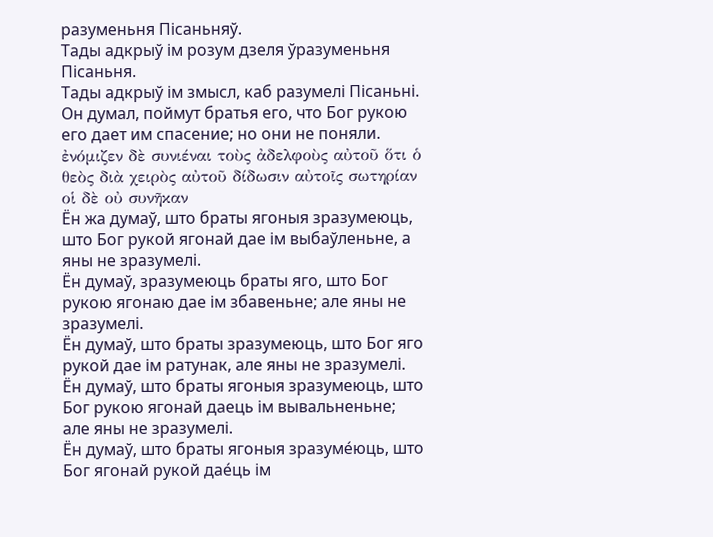разуменьня Пісаньняў.
Тады адкрыў ім розум дзеля ўразуменьня Пісаньня.
Тады адкрыў ім змысл, каб разумелі Пісаньні.
Он думал, поймут братья его, что Бог рукою его дает им спасение; но они не поняли.
ἐνόμιζεν δὲ συνιέναι τοὺς ἀδελφοὺς αὐτοῦ ὅτι ὁ θεὸς διὰ χειρὸς αὐτοῦ δίδωσιν αὐτοῖς σωτηρίαν οἱ δὲ οὐ συνῆκαν
Ён жа думаў, што браты ягоныя зразумеюць, што Бог рукой ягонай дае ім выбаўленьне, а яны не зразумелі.
Ён думаў, зразумеюць браты яго, што Бог рукою ягонаю дае ім збавеньне; але яны не зразумелі.
Ён думаў, што браты зразумеюць, што Бог яго рукой дае ім ратунак, але яны не зразумелі.
Ён думаў, што браты ягоныя зразумеюць, што Бог рукою ягонай даець ім вывальненьне; але яны не зразумелі.
Ён думаў, што браты ягоныя зразуме́юць, што Бог ягонай рукой дае́ць ім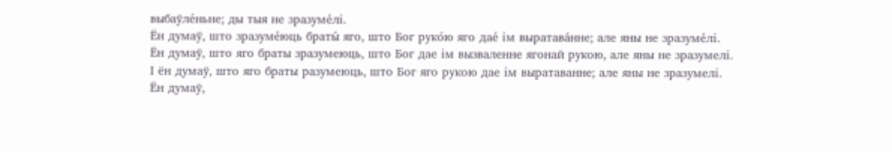выбаўле́ньне; ды тыя не зразуме́лі.
Ён думаў, што зразуме́юць браты́ яго, што Бог руко́ю яго дае́ ім выратава́нне; але яны не зразуме́лі.
Ён думаў, што яго браты зразумеюць, што Бог дае ім вызваленне ягонай рукою, але яны не зразумелі.
І ён думаў, што яго браты разумеюць, што Бог яго рукою дае ім выратаванне; але яны не зразумелі.
Ён думаў,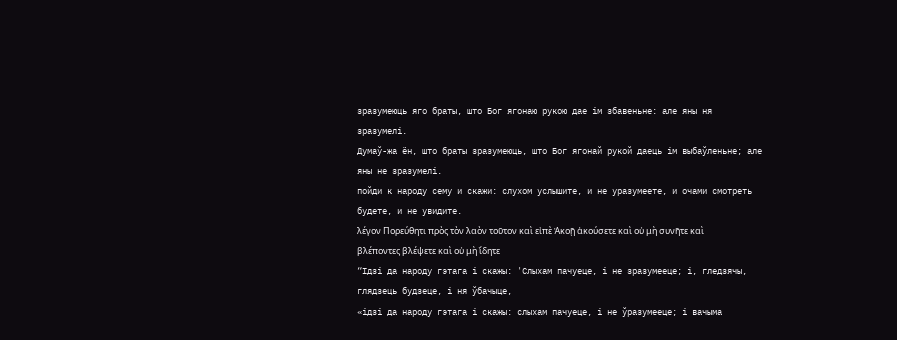зразумеюць яго браты, што Бог ягонаю рукою дае ім збавеньне: але яны ня зразумелі.
Думаў-жа ён, што браты зразумеюць, што Бог ягонай рукой даець ім выбаўленьне; але яны не зразумелі.
пойди к народу сему и скажи: слухом услышите, и не уразумеете, и очами смотреть будете, и не увидите.
λέγον Πορεύθητι πρὸς τὸν λαὸν τοῦτον καὶ εἰπὲ Ἀκοῇ ἀκούσετε καὶ οὐ μὴ συνῆτε καὶ βλέποντες βλέψετε καὶ οὐ μὴ ἴδητε
“Ідзі да народу гэтага і скажы: 'Слыхам пачуеце, і не зразумееце; і, гледзячы, глядзець будзеце, і ня ўбачыце,
«ідзі да народу гэтага і скажы: слыхам пачуеце, і не ўразумееце; і вачыма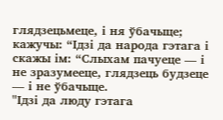глядзецьмеце, і ня ўбачыце;
кажучы: “Ідзі да народа гэтага і скажы ім: “Слыхам пачуеце — і не зразумееце, глядзець будзеце — і не ўбачыце.
"Ідзі да люду гэтага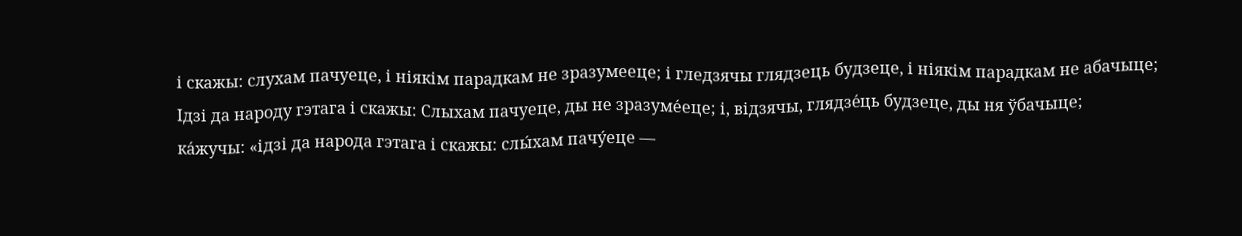і скажы: слухам пачуеце, і ніякім парадкам не зразумееце; і гледзячы глядзець будзеце, і ніякім парадкам не абачыце;
Ідзі да народу гэтага і скажы: Слыхам пачуеце, ды не зразуме́еце; і, відзячы, глядзе́ць будзеце, ды ня ўбачыце;
ка́жучы: «ідзі да народа гэтага і скажы: слы́хам пачу́еце —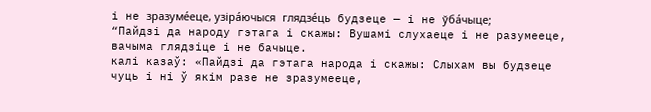і не зразуме́еце, узіра́ючыся глядзе́ць будзеце — і не ўба́чыце;
“Пайдзі да народу гэтага і скажы: Вушамі слухаеце і не разумееце, вачыма глядзіце і не бачыце.
калі казаў: «Пайдзі да гэтага народа і скажы: Слыхам вы будзеце чуць і ні ў якім разе не зразумееце,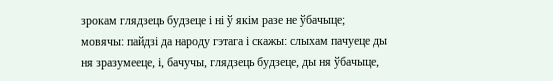зрокам глядзець будзеце і ні ў якім разе не ўбачыце;
мовячы: пайдзі да народу гэтага і скажы: слыхам пачуеце ды ня зразумееце, і, бачучы, глядзець будзеце, ды ня ўбачыце,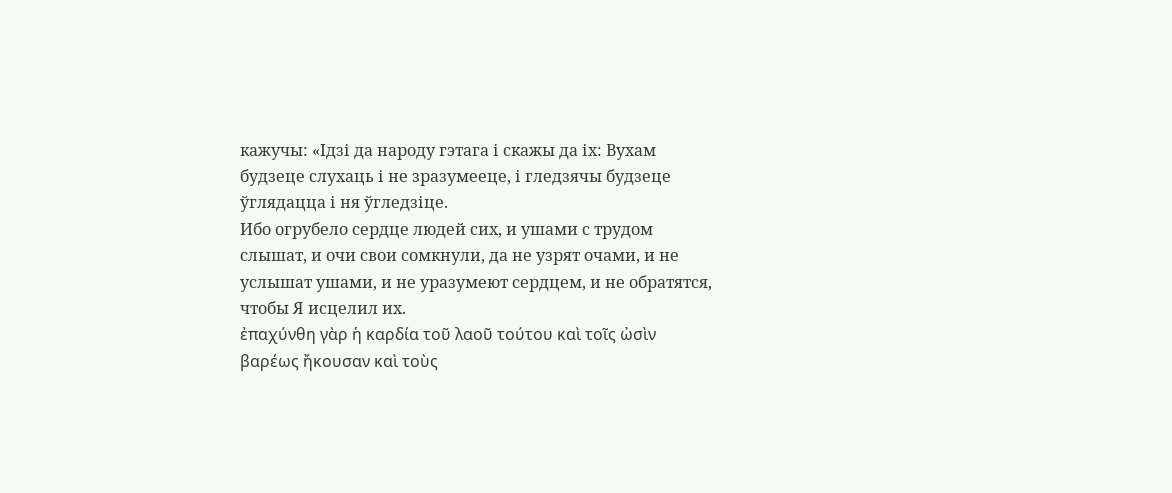кажучы: «Ідзі да народу гэтага і скажы да іх: Вухам будзеце слухаць і не зразумееце, і гледзячы будзеце ўглядацца і ня ўгледзіце.
Ибо огрубело сердце людей сих, и ушами с трудом слышат, и очи свои сомкнули, да не узрят очами, и не услышат ушами, и не уразумеют сердцем, и не обратятся, чтобы Я исцелил их.
ἐπαχύνθη γὰρ ἡ καρδία τοῦ λαοῦ τούτου καὶ τοῖς ὠσὶν βαρέως ἤκουσαν καὶ τοὺς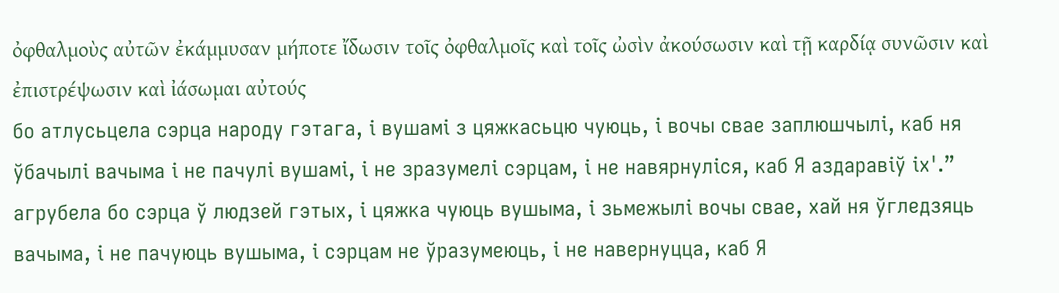ὀφθαλμοὺς αὐτῶν ἐκάμμυσαν μήποτε ἴδωσιν τοῖς ὀφθαλμοῖς καὶ τοῖς ὠσὶν ἀκούσωσιν καὶ τῇ καρδίᾳ συνῶσιν καὶ ἐπιστρέψωσιν καὶ ἰάσωμαι αὐτούς
бо атлусьцела сэрца народу гэтага, і вушамі з цяжкасьцю чуюць, і вочы свае заплюшчылі, каб ня ўбачылі вачыма і не пачулі вушамі, і не зразумелі сэрцам, і не навярнуліся, каб Я аздаравіў іх'.”
агрубела бо сэрца ў людзей гэтых, і цяжка чуюць вушыма, і зьмежылі вочы свае, хай ня ўгледзяць вачыма, і не пачуюць вушыма, і сэрцам не ўразумеюць, і не навернуцца, каб Я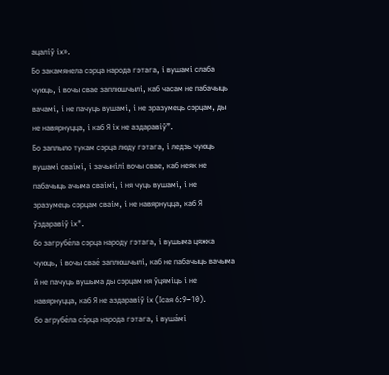ацаліў іх».
Бо закамянела сэрца народа гэтага, і вушамі слаба чуюць, і вочы свае заплюшчылі, каб часам не пабачыць вачамі, і не пачуць вушамі, і не зразумець сэрцам, ды не навярнуцца, і каб Я іх не аздаравіў”.
Бо заплыло тукам сэрца люду гэтага, і ледзь чуюць вушамі сваімі, і зачынілі вочы свае, каб неяк не пабачыць ачыма сваімі, і ня чуць вушамі, і не зразумець сэрцам сваім, і не навярнуцца, каб Я ўздаравіў іх".
бо загрубе́ла сэрца народу гэтага, і вушыма цяжка чуюць, і вочы свае́ заплюшчылі, каб не пабачыць вачыма й не пачуць вушыма ды сэрцам ня ўцяміць і не навярнуцца, каб Я не аздаравіў іх (Ісая 6:9−10).
бо агрубе́ла сэ́рца народа гэтага, і вуша́мі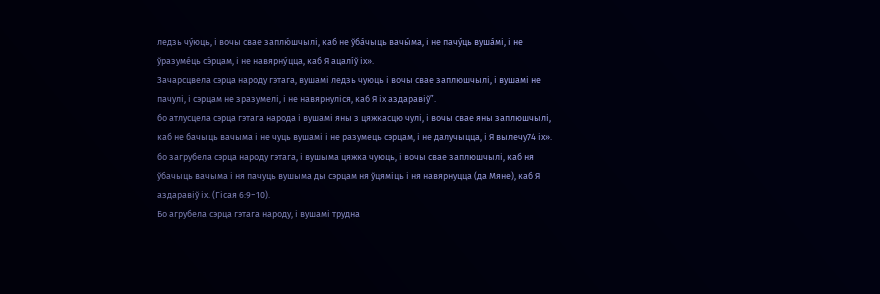ледзь чу́юць, і вочы свае заплю́шчылі, каб не ўба́чыць вачы́ма, і не пачу́ць вуша́мі, і не ўразуме́ць сэ́рцам, і не навярну́цца, каб Я ацалíў іх».
Зачарсцвела сэрца народу гэтага, вушамі ледзь чуюць і вочы свае заплюшчылі, і вушамі не пачулі, і сэрцам не зразумелі, і не навярнуліся, каб Я іх аздаравіў”.
бо атлусцела сэрца гэтага народа і вушамі яны з цяжкасцю чулі, і вочы свае яны заплюшчылі, каб не бачыць вачыма і не чуць вушамі і не разумець сэрцам, і не далучыцца, і Я вылечу74 іх».
бо загрубела сэрца народу гэтага, і вушыма цяжка чуюць, і вочы свае заплюшчылі, каб ня ўбачыць вачыма і ня пачуць вушыма ды сэрцам ня ўцяміць і ня навярнуцца (да Мяне), каб Я аздаравіў іх. (Гісая 6:9−10).
Бо агрубела сэрца гэтага народу, і вушамі трудна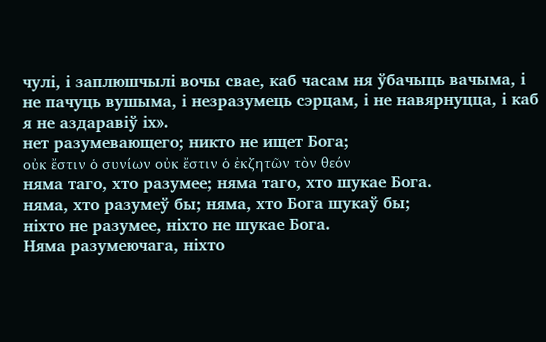чулі, і заплюшчылі вочы свае, каб часам ня ўбачыць вачыма, і не пачуць вушыма, і незразумець сэрцам, і не навярнуцца, і каб я не аздаравіў іх».
нет разумевающего; никто не ищет Бога;
οὐκ ἔστιν ὁ συνίων οὐκ ἔστιν ὁ ἐκζητῶν τὸν θεόν
няма таго, хто разумее; няма таго, хто шукае Бога.
няма, хто разумеў бы; няма, хто Бога шукаў бы;
ніхто не разумее, ніхто не шукае Бога.
Няма разумеючага, ніхто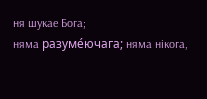ня шукае Бога;
няма разуме́ючага; няма нікога,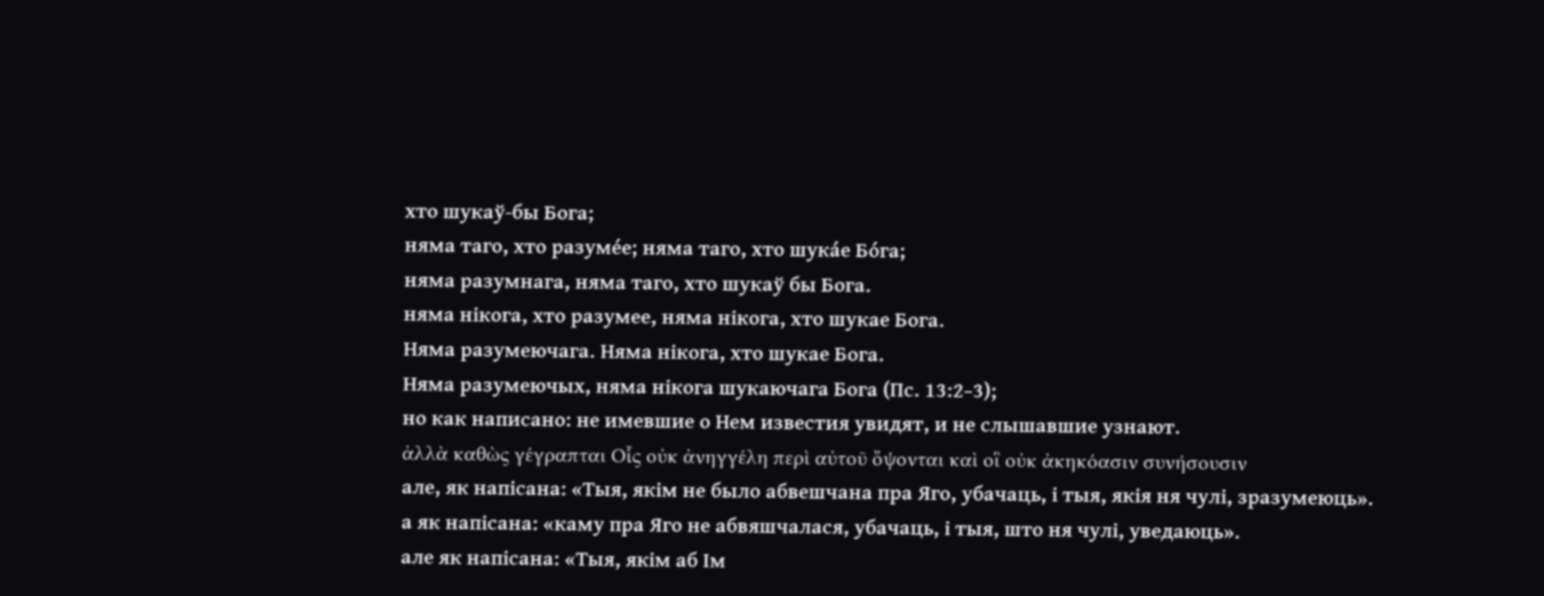хто шукаў-бы Бога;
няма таго, хто разуме́е; няма таго, хто шука́е Бо́га;
няма разумнага, няма таго, хто шукаў бы Бога.
няма нікога, хто разумее, няма нікога, хто шукае Бога.
Няма разумеючага. Няма нікога, хто шукае Бога.
Няма разумеючых, няма нікога шукаючага Бога (Пс. 13:2−3);
но как написано: не имевшие о Нем известия увидят, и не слышавшие узнают.
ἀλλὰ καθὼς γέγραπται Οἷς οὐκ ἀνηγγέλη περὶ αὐτοῦ ὄψονται καὶ οἳ οὐκ ἀκηκόασιν συνήσουσιν
але, як напісана: «Тыя, якім не было абвешчана пра Яго, убачаць, і тыя, якія ня чулі, зразумеюць».
а як напісана: «каму пра Яго не абвяшчалася, убачаць, і тыя, што ня чулі, уведаюць».
але як напісана: «Тыя, якім аб Ім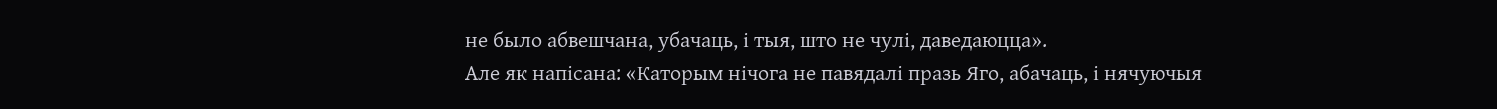не было абвешчана, убачаць, і тыя, што не чулі, даведаюцца».
Але як напісана: «Каторым нічога не павядалі празь Яго, абачаць, і нячуючыя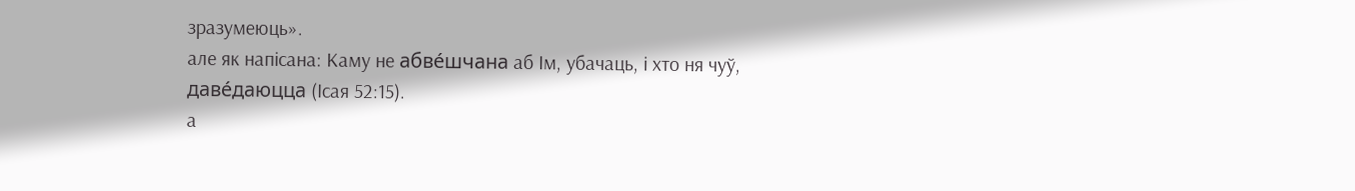зразумеюць».
але як напісана: Каму не абве́шчана аб Ім, убачаць, і хто ня чуў, даве́даюцца (Ісая 52:15).
а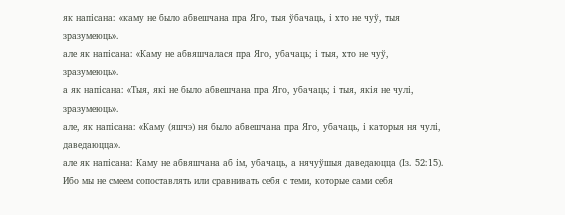як напісана: «каму не было абвешчана пра Яго, тыя ўбачаць, і хто не чуў, тыя зразумеюць».
але як напісана: «Каму не абвяшчалася пра Яго, убачаць; і тыя, хто не чуў, зразумеюць».
а як напісана: «Тыя, які не было абвешчана пра Яго, убачаць; і тыя, якія не чулі, зразумеюць».
але, як напісана: «Каму (яшчэ) ня было абвешчана пра Яго, убачаць, і каторыя ня чулі, даведаюцца».
але як напісана: Каму не абвяшчана аб ім, убачаць, а нячуўшыя даведаюцца (Із. 52:15).
Ибо мы не смеем сопоставлять или сравнивать себя с теми, которые сами себя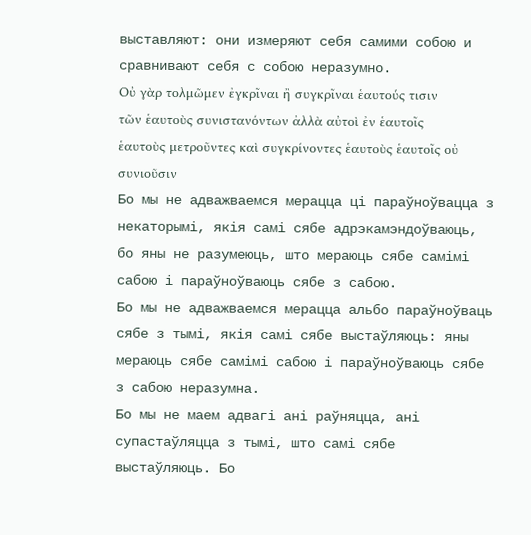выставляют: они измеряют себя самими собою и сравнивают себя с собою неразумно.
Οὐ γὰρ τολμῶμεν ἐγκρῖναι ἢ συγκρῖναι ἑαυτούς τισιν τῶν ἑαυτοὺς συνιστανόντων ἀλλὰ αὐτοὶ ἐν ἑαυτοῖς ἑαυτοὺς μετροῦντες καὶ συγκρίνοντες ἑαυτοὺς ἑαυτοῖς οὐ συνιοῦσιν
Бо мы не адважваемся мерацца ці параўноўвацца з некаторымі, якія самі сябе адрэкамэндоўваюць, бо яны не разумеюць, што мераюць сябе самімі сабою і параўноўваюць сябе з сабою.
Бо мы не адважваемся мерацца альбо параўноўваць сябе з тымі, якія самі сябе выстаўляюць: яны мераюць сябе самімі сабою і параўноўваюць сябе з сабою неразумна.
Бо мы не маем адвагі ані раўняцца, ані супастаўляцца з тымі, што самі сябе выстаўляюць. Бо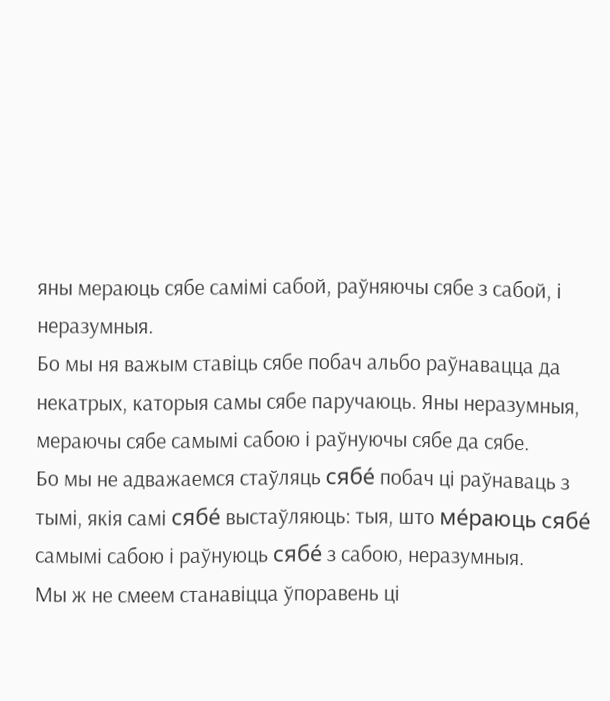яны мераюць сябе самімі сабой, раўняючы сябе з сабой, і неразумныя.
Бо мы ня важым ставіць сябе побач альбо раўнавацца да некатрых, каторыя самы сябе паручаюць. Яны неразумныя, мераючы сябе самымі сабою і раўнуючы сябе да сябе.
Бо мы не адважаемся стаўляць сябе́ побач ці раўнаваць з тымі, якія самі сябе́ выстаўляюць: тыя, што ме́раюць сябе́ самымі сабою і раўнуюць сябе́ з сабою, неразумныя.
Мы ж не смеем станавіцца ўпоравень ці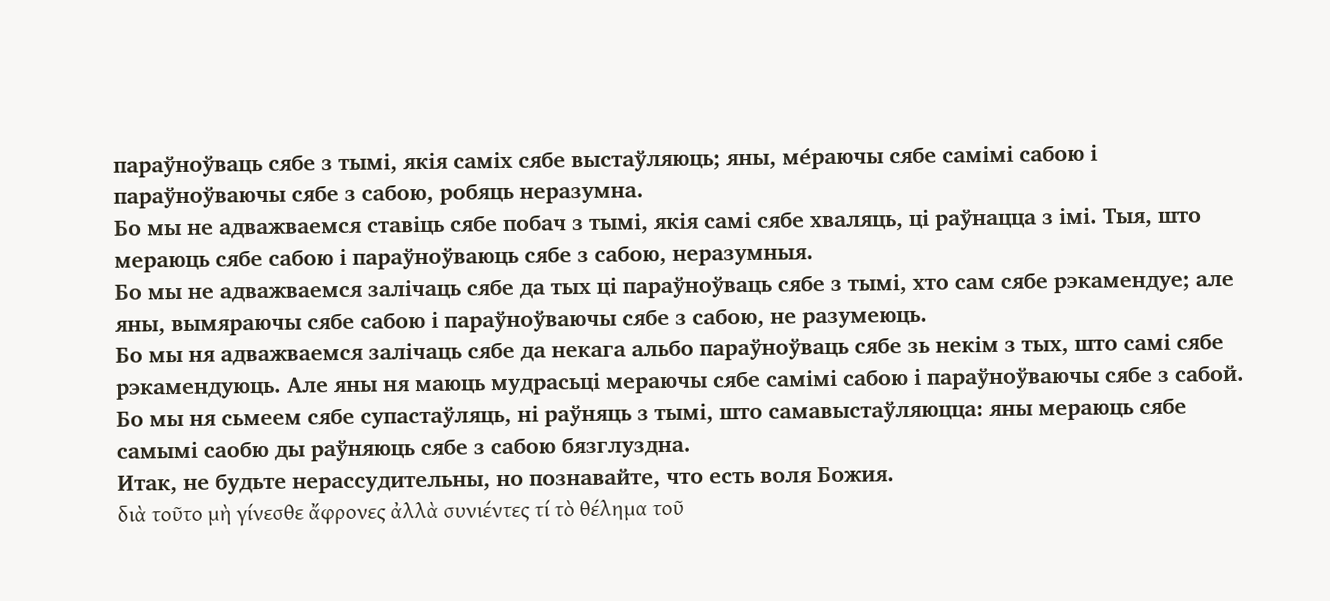параўноўваць сябе з тымі, якія саміх сябе выстаўляюць; яны, ме́раючы сябе самімі сабою і параўноўваючы сябе з сабою, робяць неразумна.
Бо мы не адважваемся ставіць сябе побач з тымі, якія самі сябе хваляць, ці раўнацца з імі. Тыя, што мераюць сябе сабою і параўноўваюць сябе з сабою, неразумныя.
Бо мы не адважваемся залічаць сябе да тых ці параўноўваць сябе з тымі, хто сам сябе рэкамендуе; але яны, вымяраючы сябе сабою і параўноўваючы сябе з сабою, не разумеюць.
Бо мы ня адважваемся залічаць сябе да некага альбо параўноўваць сябе зь некім з тых, што самі сябе рэкамендуюць. Але яны ня маюць мудрасьці мераючы сябе самімі сабою і параўноўваючы сябе з сабой.
Бо мы ня сьмеем сябе супастаўляць, ні раўняць з тымі, што самавыстаўляюцца: яны мераюць сябе самымі саобю ды раўняюць сябе з сабою бязглуздна.
Итак, не будьте нерассудительны, но познавайте, что есть воля Божия.
διὰ τοῦτο μὴ γίνεσθε ἄφρονες ἀλλὰ συνιέντες τί τὸ θέλημα τοῦ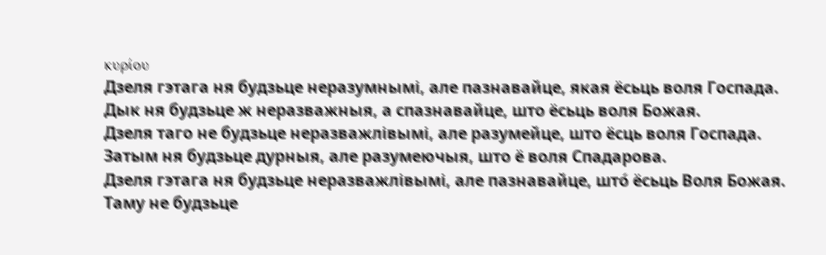κυρίου
Дзеля гэтага ня будзьце неразумнымі, але пазнавайце, якая ёсьць воля Госпада.
Дык ня будзьце ж неразважныя, а спазнавайце, што ёсьць воля Божая.
Дзеля таго не будзьце неразважлівымі, але разумейце, што ёсць воля Госпада.
Затым ня будзьце дурныя, але разумеючыя, што ё воля Спадарова.
Дзеля гэтага ня будзьце неразважлівымі, але пазнавайце, што́ ёсьць Воля Божая.
Таму не будзьце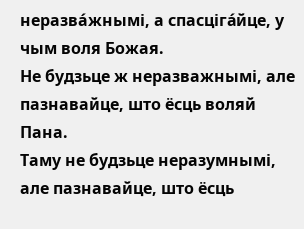неразва́жнымі, а спасціга́йце, у чым воля Божая.
Не будзьце ж неразважнымі, але пазнавайце, што ёсць воляй Пана.
Таму не будзьце неразумнымі, але пазнавайце, што ёсць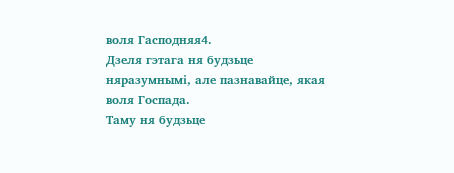воля Гасподняя4.
Дзеля гэтага ня будзьце няразумнымі, але пазнавайце, якая воля Госпада.
Таму ня будзьце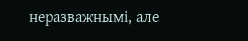неразважнымі, але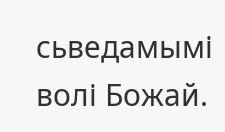сьведамымі волі Божай.